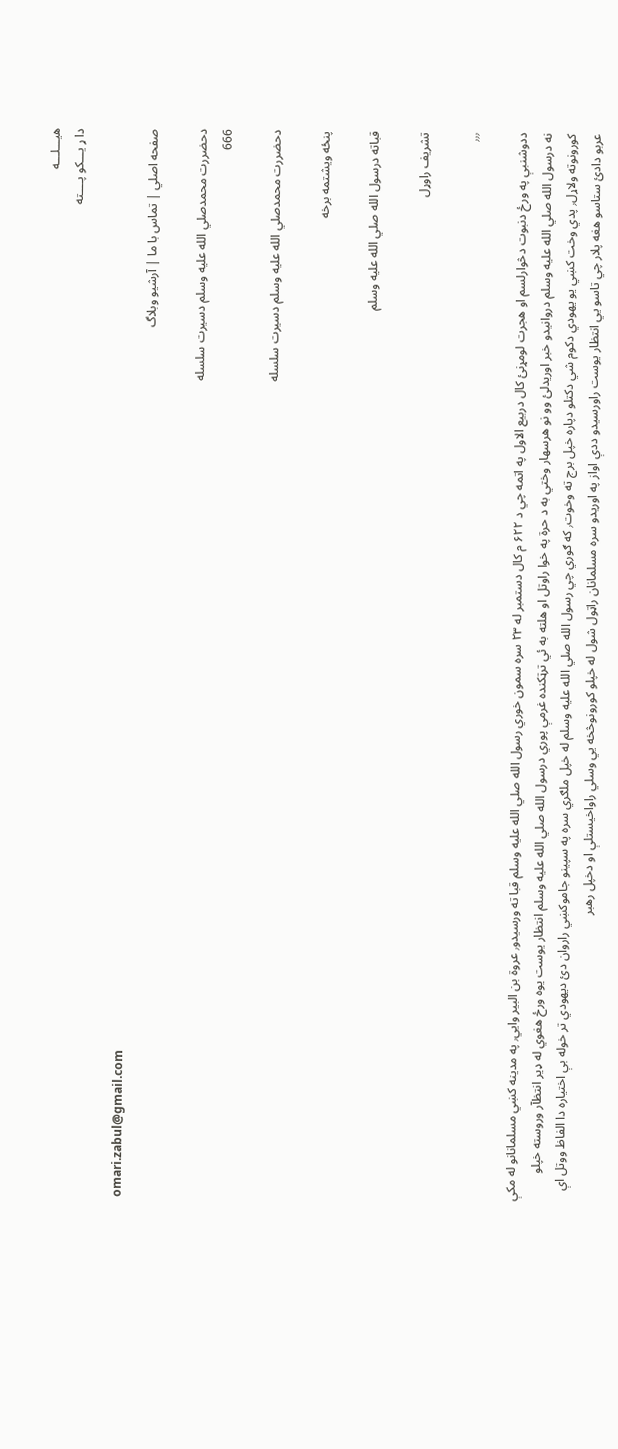هيـــلـــه
دا ړ يـــكو پــــته

omari.zabul@gmail.com
صفحه اصلي | تماس با ما | آرشيو وبلاگ

دحضررت محمدصلي الله عليه وسلم دسيرت سلسله
666

دحضررت محمدصلي الله عليه وسلم دسيرت سلسله

پنځه ويشتمه برخه

قباته درسول الله صلي الله عليه وسلم

تشريف راوړل

٫٫٫

ددوشنبې په ورځ دنبوت دڅوارلسم او هجرت لومړنئ كال دربيع الاول په اتمه چي د ۶۲۲ م كال دستمبر له ۲۳ سره سمون خوري رسول الله صلي الله عليه وسلم قبا ته ورسيدو٫ عروة بن البير وايي٫ په مدينه كښي مسلمانانو له مكې نه درسول الله صلي الله عليه وسلم دروانيدو خبر اوريدلئ وو نو هرسهار وختي به د حرة په خوا راوتل او هلته به ئي ترټكنده غرمې پوري درسول الله صلي الله عليه وسلم انتظار يوست يوه ورځ هغوي له ډير انتظآر وروسته خپلو كورونوته ولاړل٫ پدي وخت كښي يو يهودي دكوم شي دكتلو دپاره خپل برج ته وخوت٫ كه ګوري چي رسول الله صلي الله عليه وسلم له خپل ملګري سره په سپينو جاموكښي راروان دئ ديهودي تر خوله بې اختياره دا الفاظ ووتل اې عربو دادئ ستاسو هغه پلار چي تاسو يي انتظار يوست راورسيدو ددې اواز په اوريدو سره مسلمانان راټول شول له خپلو كورونوڅخه يي وسلي راواخيستلې او دخپل رهبر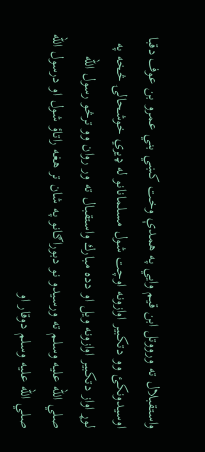واستقبلال ته ورووتل ابن قيم وايي په همدې وخت كښي بني عمرو بن عوف دقبا اوسيدونكئ وو دتكبير اوازونه اوچت شول مسلمانانو له ډيري خوشحالۍ څخه په لوړ اواز دتكبير اوازونه ويل او دده مبارك واستقبال ته ور روان وو ترڅو رسول الله صلي الله عليه وسلم ته ورسيدو نو دبوراګانو په شان تر هغه راتاؤ شول او درسول الله صلي الله عليه وسلم دوقار او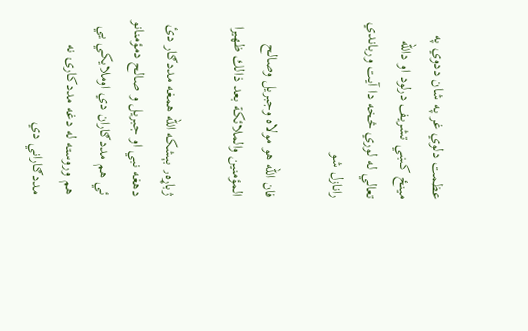عظمت دلوي غر په شان ددوي په مينځ كښي تشريف درلود او دالله تعالي له لوري څخه دا آيت ورباندي رانازل شو

فان الله هو مولاه وجبريل وصالح المؤمنين والملائكة بعد ذالك ظهيرا

ژباړه٫ بېشكه الله همغه مددګار دئ دهغه نبي او جبريل و صالح دمؤمنانو ئي هم مددګاران دي اوملايكي يي هم وروسته له دغه مددكارۍ نه مددګاراني دي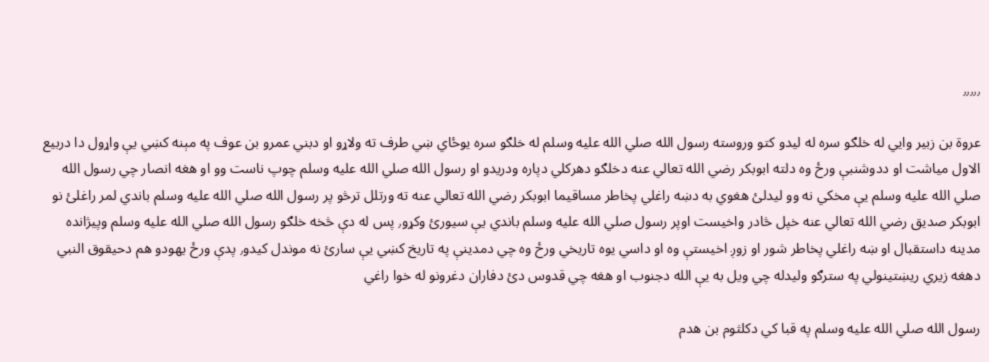٫٫٫٫٫

عروة بن زبير وايي له خلګو سره له ليدو كتو وروسته رسول الله صلي الله عليه وسلم له خلګو سره يوځاي ښي طرف ته ولاړو او دبني عمرو بن عوف په مېنه كښي يې واړول دا دربيع الاول مياشت او ددوشنبې ورځ وه دلته ابوبكر رضي الله تعالي عنه دخلګو دهركلي دپاره ودريدو او رسول الله صلي الله عليه وسلم چوپ ناست وو او هغه انصار چي رسول الله صلي الله عليه وسلم يې مخكي نه وو ليدلئ هغوي به دښه راغلي پخاطر مساقيما ابوبكر رضي الله تعالي عنه ته ورتلل ترڅو پر رسول الله صلي الله عليه وسلم باندي لمر راغلئ نو ابوبكر صديق رضي الله تعالي عنه خپل څادر واخيست اوپر رسول صلي الله عليه وسلم باندي يې سيورئ وكړو٫ پس له دې څخه خلګو رسول الله صلي الله عليه وسلم وپيژانده مدينه داستقبال او ښه راغلي پخاطر شور او زوږ اخيستې وه او داسي يوه تاريخي ورځ وه چي دمدينې په تاريخ كښي يې سارئ نه موندل كيدو٫ پدې ورځ يهودو هم دحيقوق النبي دهغه زيري ريښتينولي په سترګو وليدله چي ويل به يې الله دجنوب او هغه چي قدوس دئ دفاران دغرونو له خوا راغي

رسول الله صلي الله عليه وسلم په قبا كي دكلثوم بن هدم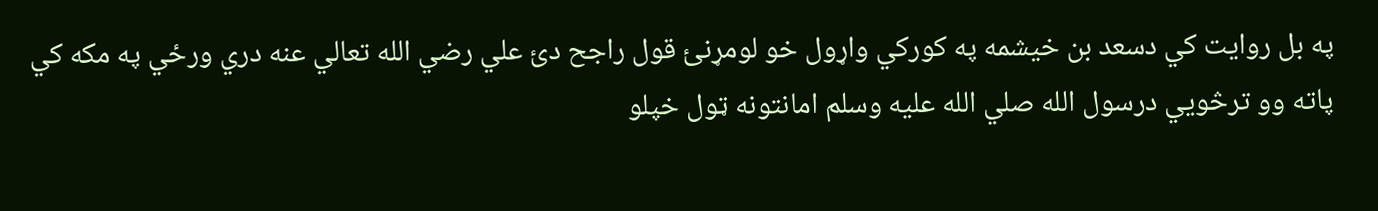په بل روايت كي دسعد بن خيشمه په كوركي واړول خو لومړنئ قول راجح دئ علي رضي الله تعالي عنه دري ورځي په مكه كي پاته وو ترڅويي درسول الله صلي الله عليه وسلم امانتونه ټول خپلو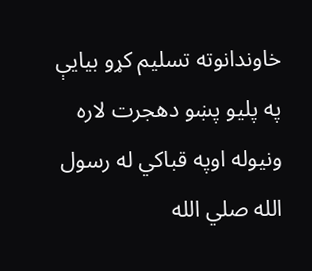خاوندانوته تسليم كړو بيايې په پليو پښو دهجرت لاره ونيوله اوپه قباكي له رسول الله صلي الله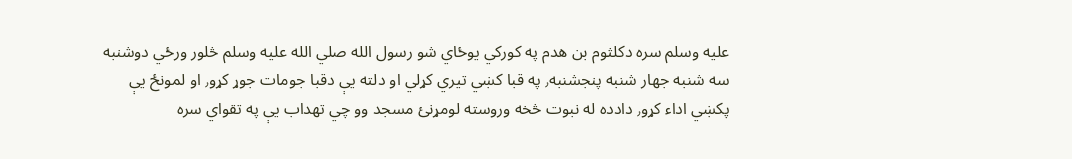عليه وسلم سره دكلثوم بن هدم په كوركي يوځاي شو رسول الله صلي الله عليه وسلم څلور ورځي دوشنبه سه شنبه جهار شنبه پنجشنبه٫ په قبا كښي تيري كړلي او دلته يې دقبا جومات جوړ كړو٫ او لمونځ يې پكښي اداء كړو٫ دادده له نبوت څخه وروسته لومړنئ مسجد وو چي تهداب يې په تقواي سره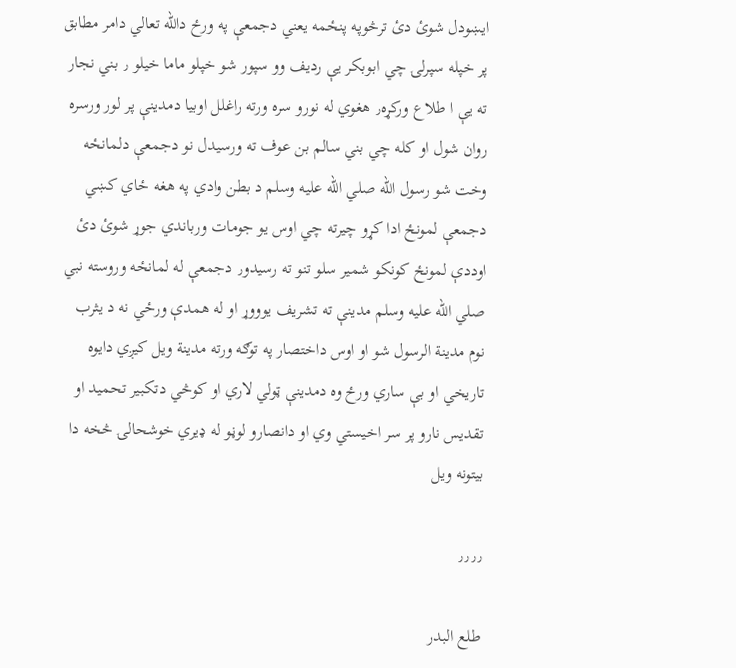ايښودل شوئ دئ ترڅوپه پنځمه يعني دجمعې په ورځ دالله تعالي دامر مطابق پر خپله سپرلۍ چي ابوبكر يې رديف وو سپور شو خپلو ماما خيلو ٫ بني نجار ته يې ا طلاع وركړه٫ هغوي له نورو سره ورته راغلل اوبيا دمدينې پر لور ورسره روان شول او كله چي بني سالم بن عوف ته ورسيدل نو دجمعې دلمانځه وخت شو رسول الله صلي الله عليه وسلم د بطن وادي په هغه ځاي كښي دجمعې لمونځ ادا كړو چيرته چي اوس يو جومات ورباندي جوړ شوئ دئ اوددې لمونځ كونكو شمير سلو تنو ته رسيدو٫ دجمعې له لمانځه وروسته نبي صلي الله عليه وسلم مدينې ته تشريف يوووړ او له همدې ورځي نه د يثرب نوم مدينة الرسول شو او اوس داختصار په توګه ورته مدينة ويل كيږي دايوه تاريخي او بې ساري ورځ وه دمدينې ټولي لاري او كوڅي دتكبير تحميد او تقديس نارو پر سر اخيستي وي او دانصارو لوڼو له ډيري خوشحالۍ څخه دا بيتونه ويل

٫٫٫٫

طلع البدر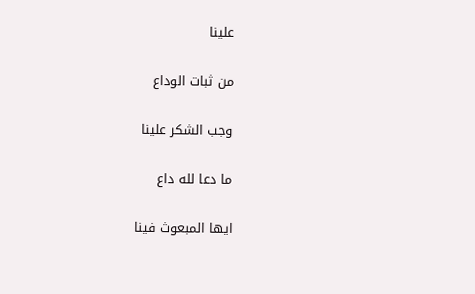علينا

من ثبات الوداع

وجب الشكر علينا

ما دعا لله داع

ايها المبعوث فينا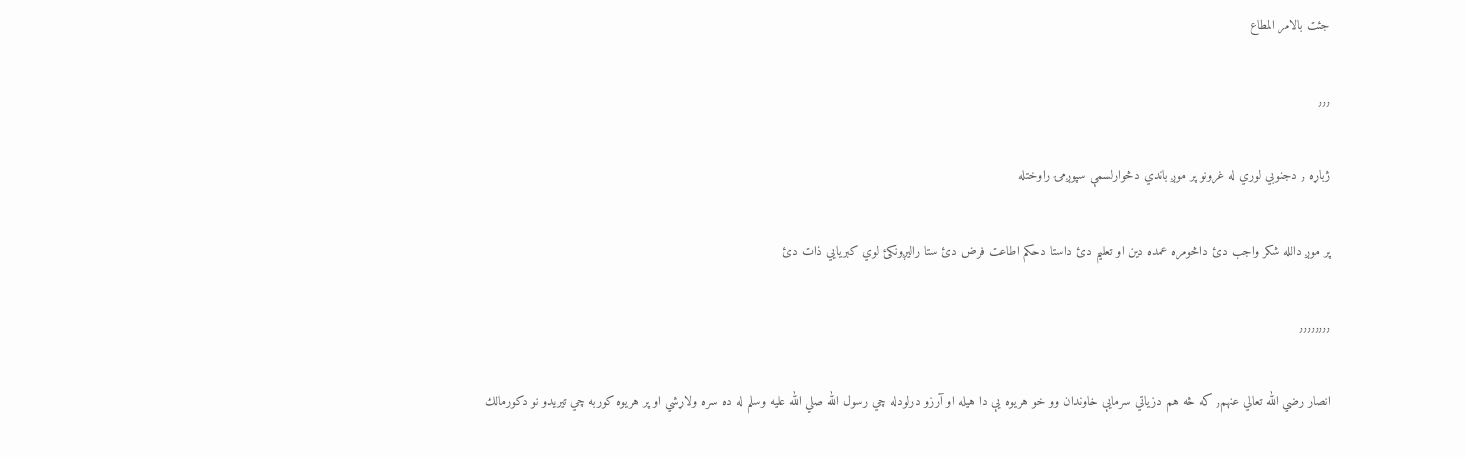جئت بالامر المطاع

٫٫٫

ژباړه ٫ دجنوبي لوري له غرونو پر موږ باندي دڅوارلسمې سپوږمۍ راوختله

پر موږ دالله شكر واجب دئ داڅومره عمده دين او تعليم دئ داستا دحكم اطاعت فرض دئ ستا راليږونكئ لوي كبريايي ذات دئ

٫٫٫٫٫٫٫٫

انصار رضي الله تعالي عنهم٫ كه څه هم دزياتي سرمايې خاوندان وو خو هريوه يې دا هيله او آرزو درلودله چي رسول الله صلي الله عليه وسلم له ده سره ولاړشي او پر هريوه كوربه چي تيريدو نو دكورمالك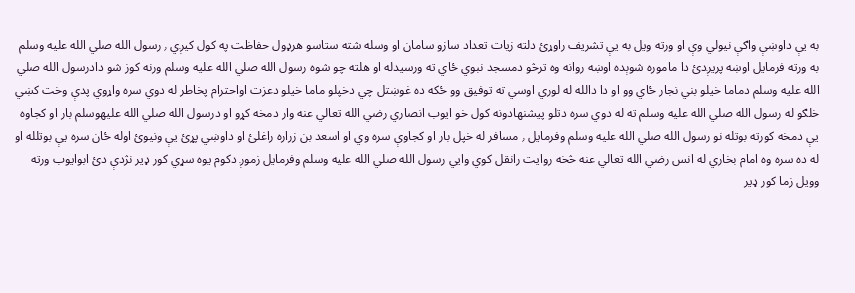به يې داوښې واګې نيولي وې او ورته ويل به يې تشريف راوړئ دلته زيات تعداد سازو سامان او وسله شته ستاسو هرډول حفاظت په كول كيږي ٫ رسول الله صلي الله عليه وسلم به ورته فرمايل اوښه پريږدئ دا ماموره شوېده اوښه روانه وه ترڅو دمسجد نبوي ځاي ته ورسيدله او هلته چو شوه رسول الله صلي الله عليه وسلم ورنه كوز شو دادرسول الله صلي الله عليه وسلم دماما خيلو بني نجار ځاي وو او دا دالله له لوري اوسي ته توفيق وو ځكه ده غوښتل چي دخپلو ماما خيلو دعزت اواحترام پخاطر له دوي سره واړوي پدې وخت كښي خلګو له رسول الله صلي الله عليه وسلم ته له دوي سره دتلو پيشنهادونه كول خو ايوب انصاري رضي الله تعالي عنه وار دمخه كړو او درسول الله صلي الله عليهوسلم بار او كجاوه يې دمخه كورته بوتله نو رسول الله صلي الله عليه وسلم وفرمايل ٫ مسافر له خپل بار او كجاوې سره وي او اسعد بن زراره راغلئ او داوښي پړئ يې ونيوئ اوله ځان سره يې بوتلله او له ده سره وه امام بخاري له انس رضي الله تعالي عنه څخه روايت رانقل كوي وايي رسول الله صلي الله عليه وسلم وفرمايل زموږ دكوم يوه سړي كور ډير نژدې دئ ابوايوب ورته وويل زما كور ډير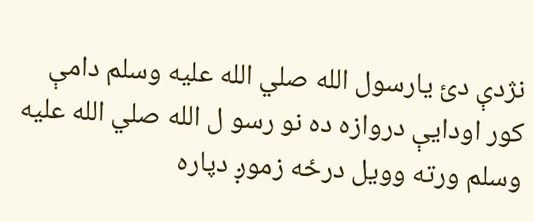نژدې دئ يارسول الله صلي الله عليه وسلم دامې كور اودايې دروازه ده نو رسو ل الله صلي الله عليه وسلم ورته وويل درځه زموږ دپاره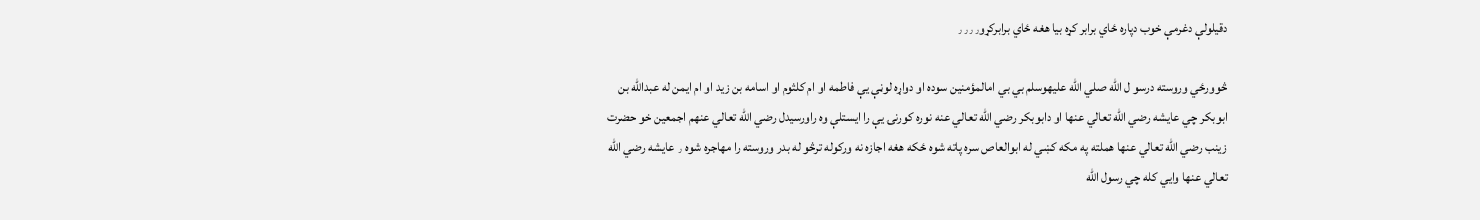دقيلولې دغرمې خوب دپاره ځاي برابر كړه بيا هغه ځاي برابركړو٫٫٫٫

څوورځي وروسته درسو ل الله صلي الله عليهوسلم بي بي امالمؤمنين سوده او دواړه لوڼې يې فاطمه او ام كلثوم او اسامه بن زيد او ام ايمن له عبدالله بن ابوبكر چي عايشه رضي الله تعالي عنها او دابوبكر رضي الله تعالي عنه نوره كورنۍ يې را ايستلې وه راورسيدل رضي الله تعالي عنهم اجمعين خو حضرت زينب رضي الله تعالي عنها هملته په مكه كښي له ابوالعاص سره پاته شوه ځكه هغه اجازه نه وركوله ترڅو له بدر وروسته را مهاجره شوه ٫ عايشه رضي الله تعالي عنها وايي كله چي رسول الله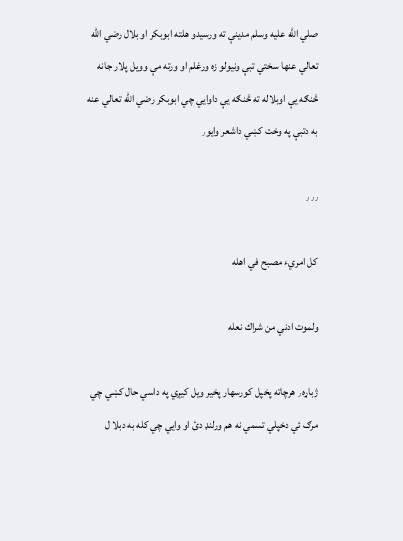صلي الله عليه وسلم مدينې ته ورسيدو هلته ابوبكر او بلال رضي الله تعالي عنها سختي تبې ونيولو زه ورغلم او ورته مې وويل پلار جانه څنګه يې اوبلاله ته څنګه يې داوايي چي ابوبكر رضي الله تعالي عنه به دتبې په وخت كښي داشعر وايو٫

٫٫٫

كل امريء مصبح في اهله

ولموت ادني من شراك نعله

ژباړه٫ هرچاته پخپل كورسهار پخير ويل كيږي په داسي حال كښي چي مرګ ئي دخپلي تسمي نه هم ورلنډ دئ او وايي چي كله به دبلا ل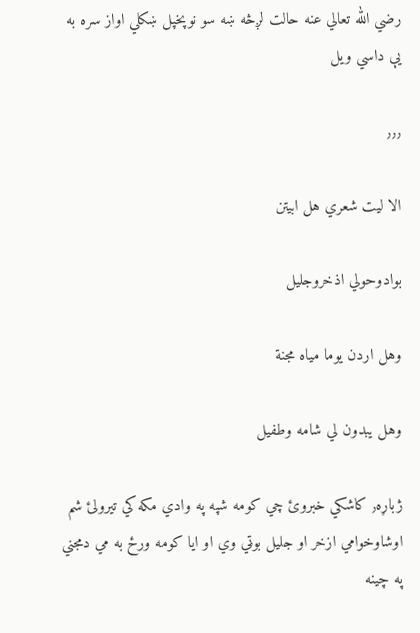رضي الله تعالي عنه حالت لږڅه ښه سو نوپخپل ښكلي اواز سره به يې داسي ويل

٫٫٫

الا ليت شعري هل ابيتن

بوادوحولي اذخروجليل

وهل اردن يوما مياه مجنة

وهل يبدون لي شامه وطفيل

ژباړه٫ كاشكي خبروئ چي كومه شپه په وادي مكه كي تيرولئ شم اوشاوخوامي ازخر او جليل بوټي وي او ايا كومه ورځ به مي دمجني په چينه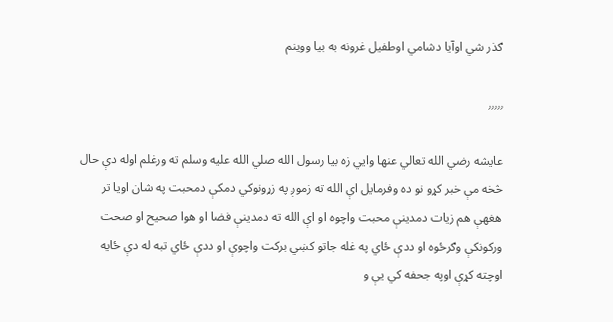ګذر شي اوآيا دشامي اوطفيل غرونه به بيا ووينم

٫٫٫٫٫

عايشه رضي الله تعالي عنها وايي زه بيا رسول الله صلي الله عليه وسلم ته ورغلم اوله دې حال څخه مې خبر كړو نو ده وفرمايل اې الله ته زموږ په زړونوكي دمكې دمحبت په شان اويا تر هغهې هم زيات دمدينې محبت واچوه او اې الله ته دمدينې فضا او هوا صحيح او صحت وركونكې وګرځوه او ددې ځاي په غله جاتو كښي بركت واچوې او ددې ځاي تبه له دې ځايه اوچته كړې اوپه جحفه كي يې و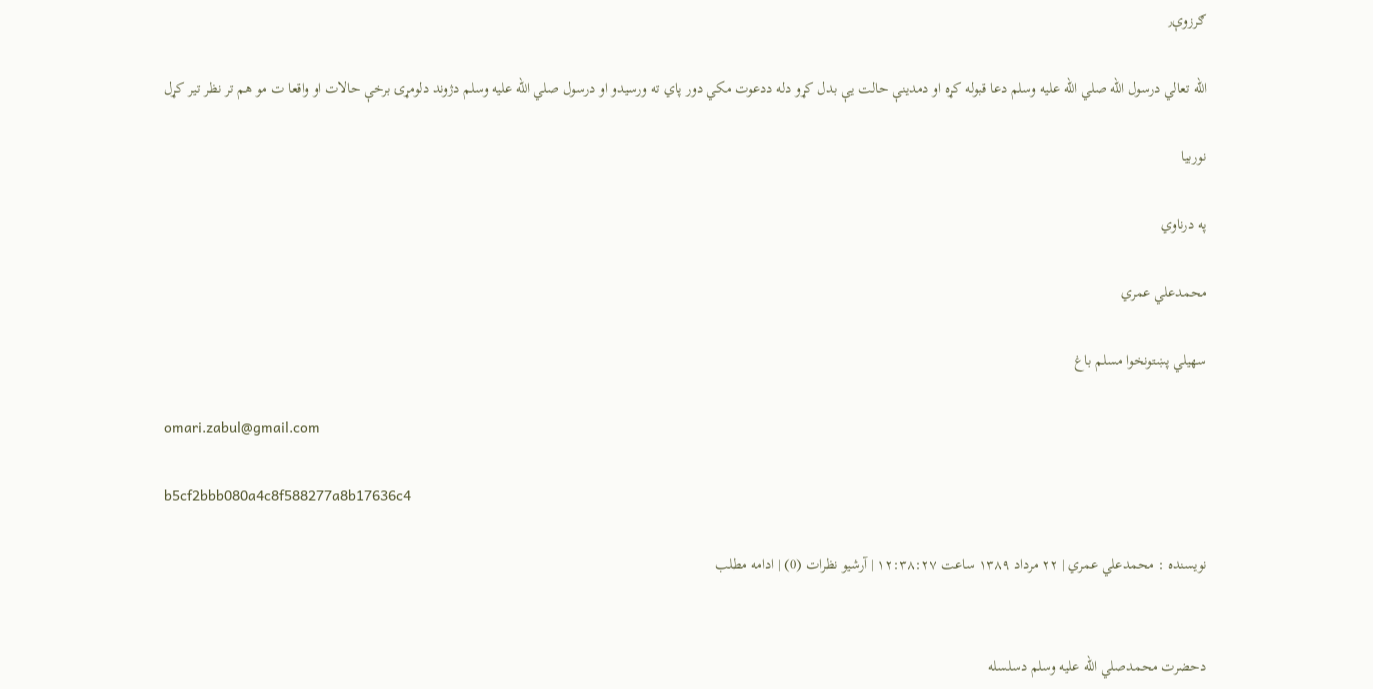ګرزوې٫

الله تعالي درسول الله صلي الله عليه وسلم دعا قبوله كړه او دمدينې حالت يې بدل كړو دله ددعوت مكي دور پاي ته ورسيدو او درسول صلي الله عليه وسلم دژوند دلومړۍ برخې حالات او واقعا ت مو هم تر نظر تير كړل

نوربيا

په درناوي

محمدعلي عمري

سهيلي پښتونخوا مسلم باغ

omari.zabul@gmail.com

b5cf2bbb080a4c8f588277a8b17636c4

نويسنده : محمدعلي عمري | ۲۲ مرداد ۱۳۸۹ ساعت ۱۲:۳۸:۲۷ | آرشيو نظرات (0) | ادامه مطلب


دحضرت محمدصلي الله عليه وسلم دسلسله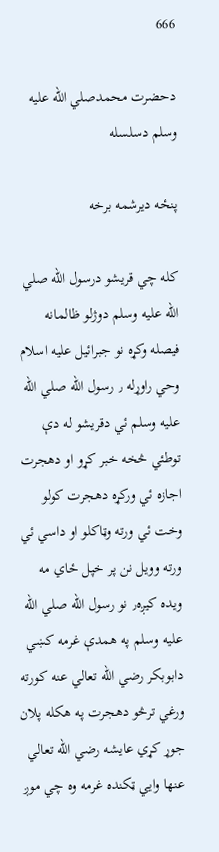666

دحضرت محمدصلي الله عليه وسلم دسلسله

پنځه ديرشمه برخه

كله چي قريشو درسول الله صلي الله عليه وسلم دوژلو ظالمانه فيصله وكړه نو جبرائيل عليه اسلام وحي راوړله ٫ رسول الله صلي الله عليه وسلم ئي دقريشو له دې توطئي څخه خبر كړو او دهجرت اجازه ئي وركړه دهجرت كولو وخت ئي ورته وټاكلو او داسي ئي ورته وويل نن پر خپل ځاي مه ويده كيږه٫ نو رسول الله صلي الله عليه وسلم په همدې غرمه كښي دابوبكر رضي الله تعالي عنه كورته ورغي ترڅو دهجرت په هكله پلان جوړ كړي عايشه رضي الله تعالي عنها وايي ټكنده غرمه وه چي موږ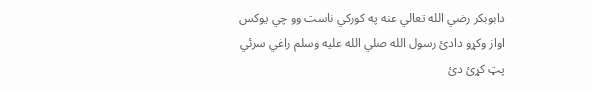دابوبكر رضي الله تعالي عنه په كوركي ناست وو چي يوكس اواز وكړو دادئ رسول الله صلي الله عليه وسلم راغي سرئي پټ كړئ دئ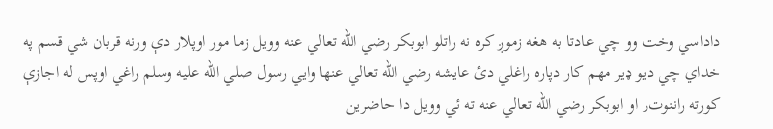داداسي وخت وو چي عادتا به هغه زموږ كره نه راتلو ابوبكر رضي الله تعالي عنه وويل زما مور اوپلار دې ورنه قربان شي قسم په خداي چي ديو ډير مهم كار دپاره راغلي دئ عايشه رضي الله تعالي عنها وايي رسول صلي الله عليه وسلم راغي اوپس له اجازې كورته راننوت٫ او ابوبكر رضي الله تعالي عنه ته ئي وويل دا حاضرين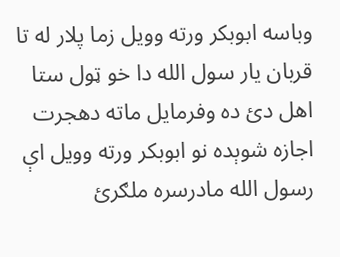وباسه ابوبكر ورته وويل زما پلار له تا قربان يار سول الله دا خو ټول ستا اهل دئ ده وفرمايل ماته دهجرت اجازه شوېده نو ابوبكر ورته وويل اې رسول الله مادرسره ملګرئ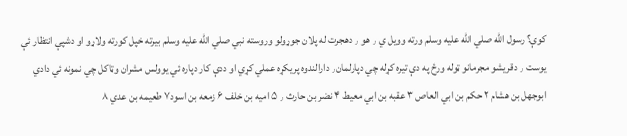كوې؟ رسول الله صلي الله عليه وسلم ورته وويل ي ٫ هو ٫ دهجرت له پلان جوړولو وروسته نبي صلي الله عليه وسلم بيرته خپل كورته ولاړو او دشپې انتظار ئې يوست ٫ دقريشو مجرمانو ټوله ورځ په دې تيره كړله چي دپارلمان٫ دارالندوه پريكړه عملي كړي او ددې كار دپاره ئي يوولس مشران وټاكل چي نمونه ئي دادي ابوجهل بن هشام ۲ حكم بن ابي العاص ۳ عقبه بن ابي معيط ۴ نضر بن حارث ٫ ۵ اميه بن خلف ۶ زمعه بن اسود۷ طعيمه بن عدي ۸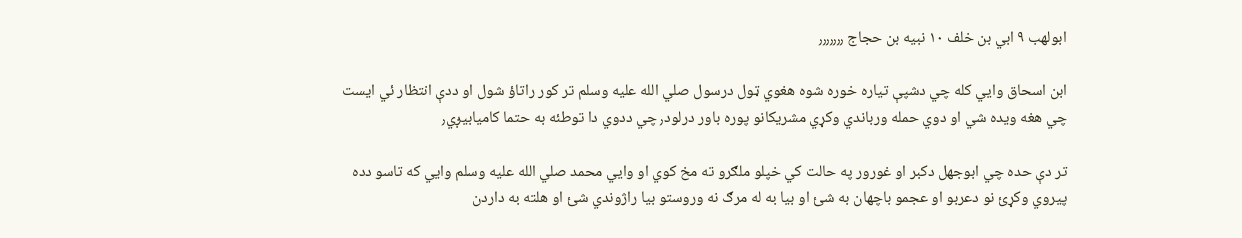ابولهب ۹ ابي بن خلف ۱۰ نبيه بن حجاج ٫٫٫٫٫٫٫

ابن اسحاق وايي كله چي دشپې تياره خوره شوه هغوي ټول درسول صلي الله عليه وسلم تر كور راتاؤ شول او ددې انتظار ئي ايست چي هغه ويده شي او دوي حمله ورباندي وكړي مشريكانو پوره باور درلود٫ چي ددوي دا توطئه به حتما كاميابيږي٫

تر دې حده چي ابوجهل دكبر او غورور په حالت كي خپلو ملګرو ته مخ كوي او وايي محمد صلي الله عليه وسلم وايي كه تاسو دده پيروي وكړئ نو دعربو او عجمو باچهان به شئ او بيا به له مرګ نه وروستو بيا راژوندي شئ او هلته به داردن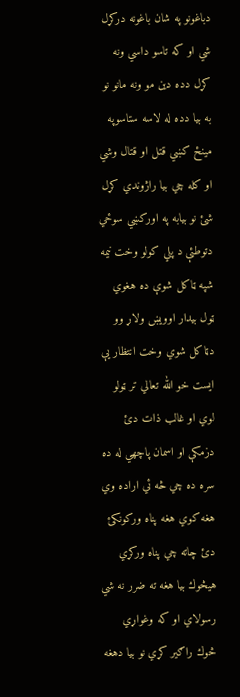دباغونو په شان باغونه دركړل شي او كه تاسو داسي ونه كړل دده دين مو ونه مانو نو به بيا دده له لاسه ستاسوپه مينځ كښي قتل او قتال وشي او كله چي بيا راژوندي كړل شئ نو بيابه په اوركښي سوځي دتوطئې د پلي كولو وخت نيمه شپه ټاكل شوې ده هغوي ټول بيدار اوويښ ولاړ وو دټاكل شوي وخت انتظار يې ايست خو الله تعالي تر ټولو لوي او غالب ذات دئ دزمكې او اسمان پاچهي له ده سره ده چي څه ئي اراده وي هغه كوي هغه پناه وركونكئ دئ چاته چي پناه وركړي هيڅوك بيا هغه ته ضرر نه شي رسولاي او كه وغواړي څوك راګير كړي نو بيا دهغه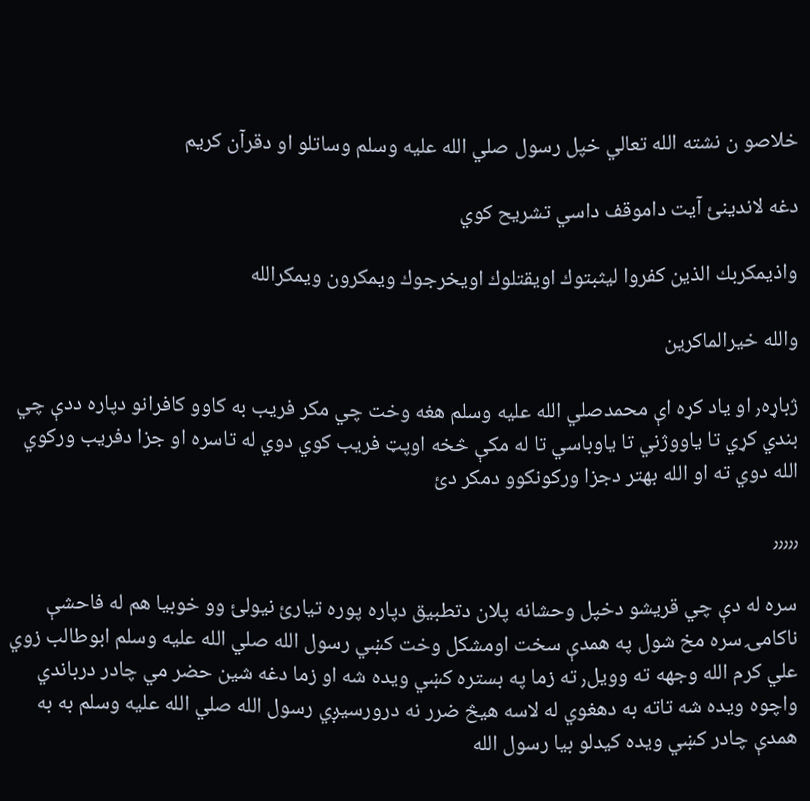خلاصو ن نشته الله تعالي خپل رسول صلي الله عليه وسلم وساتلو او دقرآن كريم

دغه لاندينئ آيت داموقف داسي تشريح كوي

واذيمكربك الذين كفروا ليثبتوك اويقتلوك اويخرجوك ويمكرون ويمكرالله

والله خيرالماكرين

ژباړه٫ او ياد كړه اې محمدصلي الله عليه وسلم هغه وخت چي مكر فريب به كاوو كافرانو دپاره ددې چي بندي كړي تا ياووژني تا ياوباسي تا له مكې څخه اوپټ فريب كوي دوي له تاسره او جزا دفريب وركوي الله دوي ته او الله بهتر دجزا وركونكوو دمكر دئ

٫٫٫٫٫

سره له دې چي قريشو دخپل وحشانه پلان دتطبيق دپاره پوره تيارئ نيولئ وو خوبيا هم له فاحشې ناكامۍ سره مخ شول په همدې سخت اومشكل وخت كښي رسول الله صلي الله عليه وسلم ابوطالب زوي علي كرم الله وجهه ته وويل٫ ته زما په بستره كښي ويده شه او زما دغه شين حضر مي چادر درباندي واچوه ويده شه تاته به دهغوي له لاسه هيڅ ضرر نه درورسيږي رسول الله صلي الله عليه وسلم به به همدې چادر كښي ويده كيدلو بيا رسول الله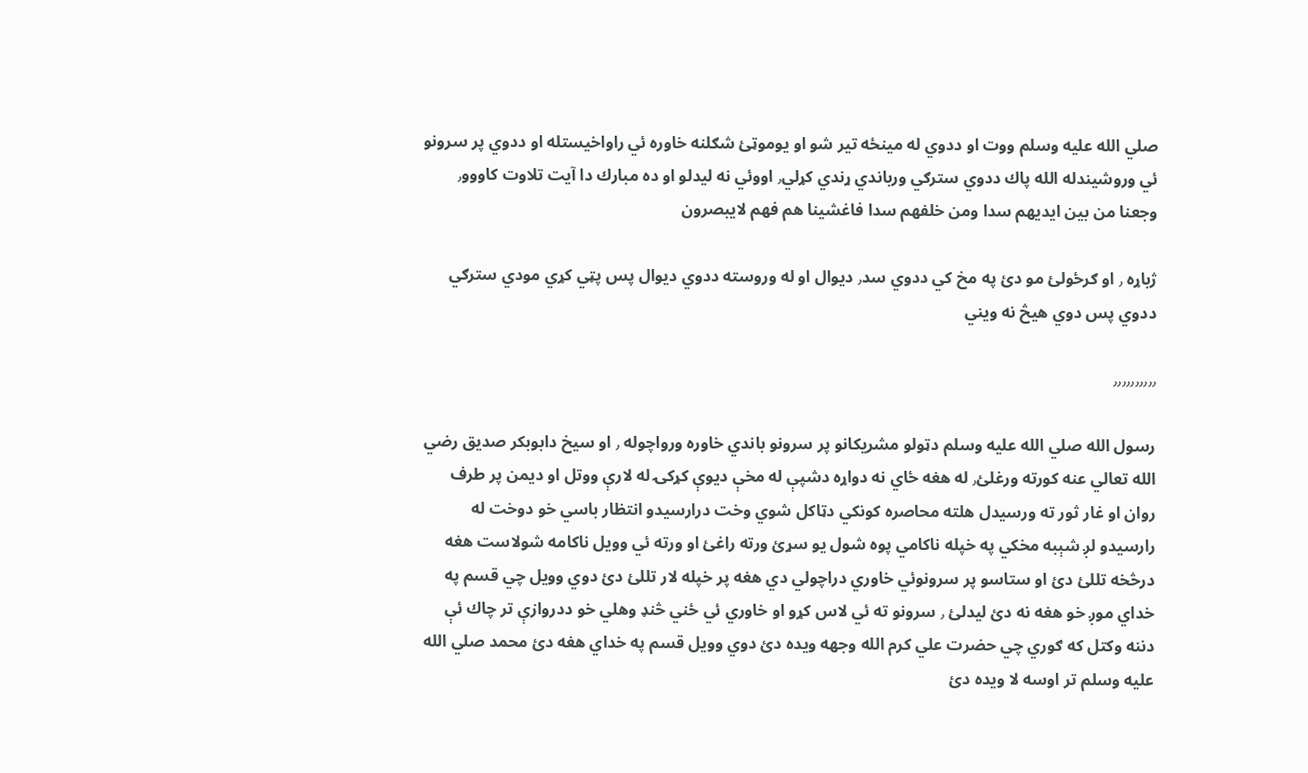صلي الله عليه وسلم ووت او ددوي له مينځه تير شو او يوموټئ شګلنه خاوره ئي راواخيستله او ددوي پر سرونو ئي وروشيندله الله پاك ددوي سترګي ورباندي ړندي كړلي٫ اووئي نه ليدلو او ده مبارك دا آيت تلاوت كاووو٫ وجعنا من بين ايديهم سدا ومن خلفهم سدا فاغشينا هم فهم لايبصرون

ژباړه ٫ او ګرځولئ مو دئ په مخ كي ددوي سد٫ ديوال او له وروسته ددوي ديوال پس پټي كړي مودي سترګي ددوي پس دوي هيڅ نه ويني

٫٫٫٫٫٫٫٫٫٫

رسول الله صلي الله عليه وسلم دټولو مشريكانو پر سرونو باندي خاوره ورواچوله ٫ او سيخ دابوبكر صديق رضي الله تعالي عنه كورته ورغلئ٫ له هغه ځاي نه دواړه دشپې له مخې ديوې كړكۍ له لارې ووتل او ديمن پر طرف روان او غار ثور ته ورسيدل هلته محاصره كونكي دټاكل شوي وخت درارسيدو انتظار باسي خو دوخت له رارسيدو لږ شېبه مخكي په خپله ناكامي پوه شول يو سړئ ورته راغئ او ورته ئي وويل ناكامه شولاست هغه درڅخه تللئ دئ او ستاسو پر سرونوئي خاوري دراچولي دي هغه پر خپله لار تللئ دئ دوي وويل چي قسم په خداي موږ خو هغه نه دئ ليدلئ ٫ سرونو ته ئي لاس كړو او خاوري ئي ځني څنډ وهلي خو ددروازې تر چاك ئې دننه وكتل كه ګوري چي حضرت علي كرم الله وجهه ويده دئ دوي وويل قسم په خداي هغه دئ محمد صلي الله عليه وسلم تر اوسه لا ويده دئ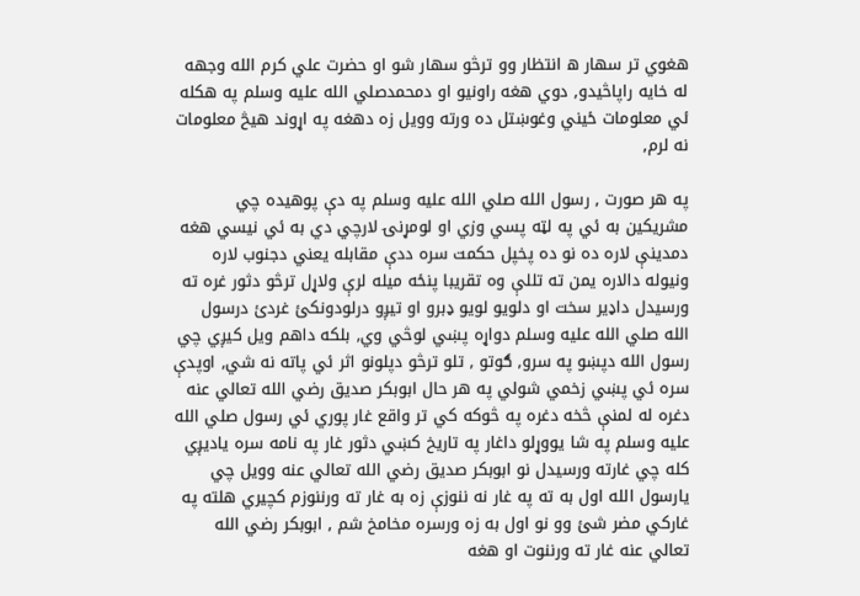هغوي تر سهار ه انتظار وو ترڅو سهار شو او حضرت علي كرم الله وجهه له خايه راپاڅيدو٫ دوي هغه راونيو او دمحمدصلي الله عليه وسلم په هكله ئي معلومات ځيني وغوښتل ده ورته وويل زه دهغه په اړوند هيڅ معلومات نه لرم٫

په هر صورت ٫ رسول الله صلي الله عليه وسلم په دې پوهيده چي مشريكين به ئي په لټه پسي وزي او لومړنۍ لارچي دي به ئي نيسي هغه دمدينې لاره ده نو ده پخپل حكمت سره ددې مقابله يعني دجنوب لاره ونيوله دالاره يمن ته تللې وه تقريبا پنځه ميله لرې ولاړل ترڅو دثور غره ته ورسيدل داډير سخت او دلويو لويو ډبرو او تيږو درلودونكئ غردئ درسول الله صلي الله عليه وسلم دواړه پښي لوڅي وي٫ بلكه داهم ويل كيږي چي رسول الله دپښو په سرو٫ ګوتو ٫ تلو ترڅو دپلونو اثر ئي پاته نه شي٫ اوپدې سره ئي پښي زخمي شولي په هر حال ابوبكر صديق رضي الله تعالي عنه دغره له لمنې څخه دغره په څوكه كي تر واقع غار پوري ئي رسول صلي الله عليه وسلم په شا يووړلو داغار په تاريخ كښي دثور غار په نامه سره ياديږي كله چي غارته ورسيدل نو ابوبكر صديق رضي الله تعالي عنه وويل چي يارسول الله اول به ته په غار نه ننوزې زه به غار ته ورننوزم كچيري هلته په غاركي مضر شئ وو نو اول به زه ورسره مخامخ شم ٫ ابوبكر رضي الله تعالي عنه غار ته ورننوت او هغه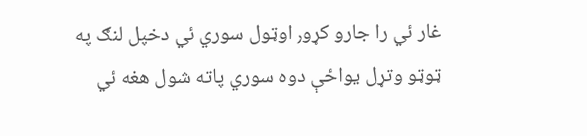غار ئي را جارو كړو٫ اوټول سوري ئي دخپل لنګ په ټوټو وتړل يواځې دوه سوري پاته شول هغه ئي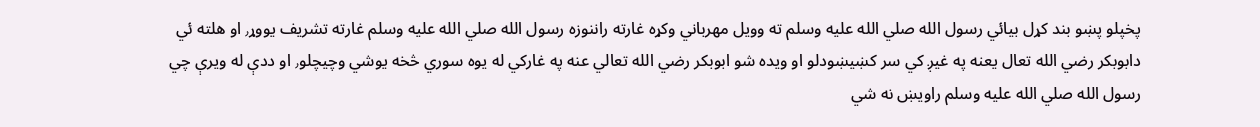پخپلو پښو بند كړل بيائي رسول الله صلي الله عليه وسلم ته وويل مهرباني وكړه غارته راننوزه رسول الله صلي الله عليه وسلم غارته تشريف يووړ٫ او هلته ئي دابوبكر رضي الله تعال يعنه په غيږ كي سر كښيښودلو او ويده شو ابوبكر رضي الله تعالي عنه په غاركي له يوه سوري څخه يوشي وچيچلو٫ او ددې له ويرې چي رسول الله صلي الله عليه وسلم راويښ نه شي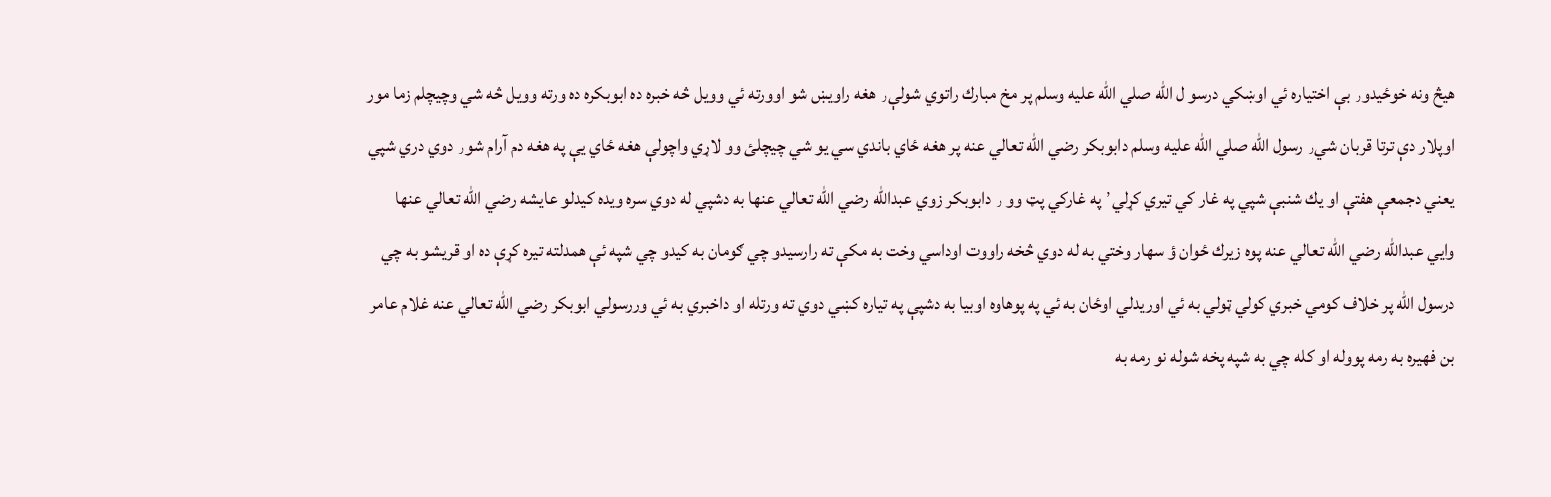هيڅ ونه خوځيدو٫ بې اختياره ئي اوښكي درسو ل الله صلي الله عليه وسلم پر مخ مبارك راتوي شولې٫ هغه راويښ شو اوورته ئي وويل څه خبره ده ابوبكره ده ورته وويل څه شي وچيچلم زما مور اوپلار دې ترتا قربان شي٫ رسول الله صلي الله عليه وسلم دابوبكر رضي الله تعالي عنه پر هغه ځاي باندي سي يو شي چيچلئ وو لاړي واچولې هغه ځاي يې په هغه دم آرام شو٫ دوي دري شپي يعني دجمعې هفتې او يك شنبې شپي په غار كي تيري كړلي٬ په غاركي پټ وو ٫ دابوبكر زوي عبدالله رضي الله تعالي عنها به دشپي له دوي سره ويده كيدلو عايشه رضي الله تعالي عنها وايي عبدالله رضي الله تعالي عنه پوه زيرك ځوان ؤ سهار وختي به له دوي څخه راووت اوداسي وخت به مكې ته رارسيدو چي ګومان به كيدو چي شپه ئې همدلته تيره كړې ده او قريشو به چي درسول الله پر خلاف كومي خبري كولي ټولي به ئي اوريدلي اوځان به ئي په پوهاوه اوبيا به دشپې په تياره كښي دوي ته ورتله او داخبري به ئي وررسولي ابوبكر رضي الله تعالي عنه غلام عامر بن فهيره به رمه پووله او كله چي به شپه پخه شوله نو رمه به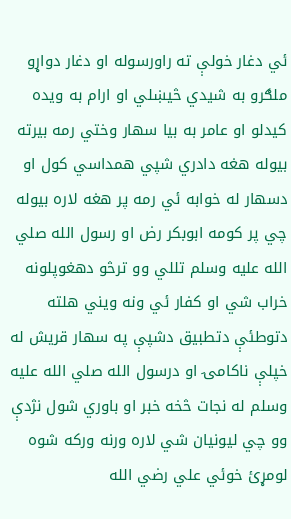ئي دغار خولې ته راورسوله او دغار دواړو ملګرو به شيدي څيښلي او ارام به ويده كيدلو او عامر به بيا سهار وختي رمه بيرته بيوله هغه دادري شپي همداسي كول او دسهار له خوابه ئي رمه پر هغه لاره بيوله چي پر كومه ابوبكر رض او رسول الله صلي الله عليه وسلم تللي وو ترڅو دهغوپلونه خراب شي او كفار ئي ونه ويني هلته دتوطئې دتطبيق دشپې په سهار قريش له خپلې ناكامۍ او درسول الله صلي الله عليه وسلم له نجات څخه خبر او باوري شول نژدې وو چي ليونيان شي لاره ورنه وركه شوه لومړئ خوئي علي رضي الله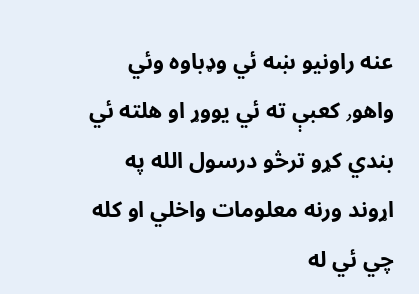عنه راونيو ښه ئي وډباوه وئي واهو٫ كعبې ته ئي يووړ او هلته ئي بندي كړو ترڅو درسول الله په اړوند ورنه معلومات واخلي او كله چي ئي له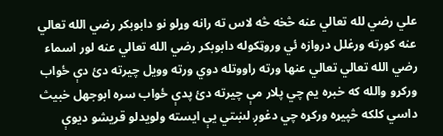علي رضي لله تعالي عنه څخه څه لاس ته رانه وړلو نو دابوبكر رضي الله تعالي عنه كورته ورغلل دروازه ئي وروټكوله دابوبكر رضي الله تعالي عنه لور اسماء رضي الله تعالي تعالي عنها ورته راووتله دوي ورته وويل چيرته دئ دې ځواب وركړو والله كه خبره يم چي پلار مې چيرته دئ پدې ځواب سره ابوجهل خبيث داسي كلكه څپيړه وركړه چي دغوږ لښتي يې ايسته ولويدلو قريشو ديوې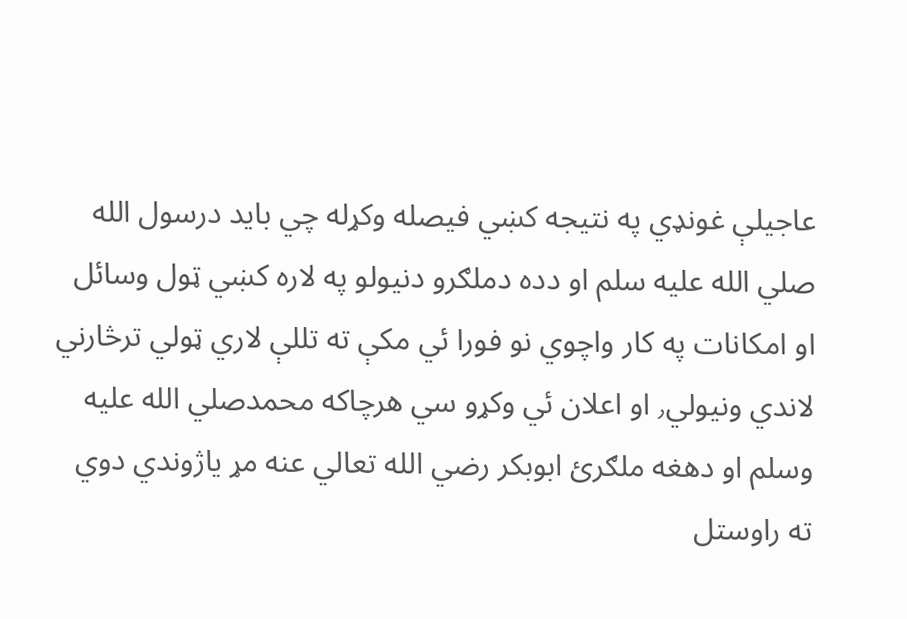عاجيلې غونډي په نتيجه كښي فيصله وكړله چي بايد درسول الله صلي الله عليه سلم او دده دملګرو دنيولو په لاره كښي ټول وسائل او امكانات په كار واچوي نو فورا ئي مكې ته تللې لاري ټولي ترڅارني لاندي ونيولي٫ او اعلان ئي وكړو سي هرچاكه محمدصلي الله عليه وسلم او دهغه ملګرئ ابوبكر رضي الله تعالي عنه مړ ياژوندي دوي ته راوستل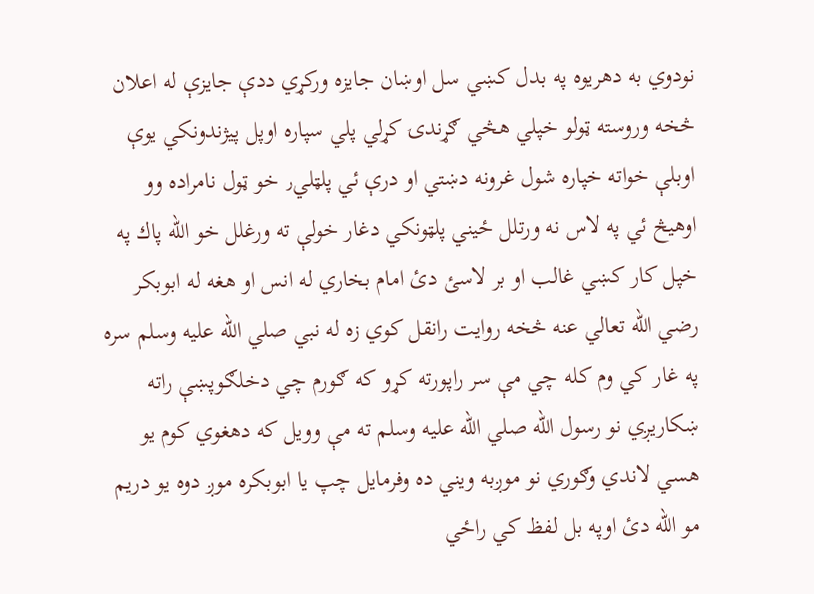نودوي به دهريوه په بدل كښي سل اوښان جايزه وركړي ددې جايزې له اعلان څخه وروسته ټولو خپلي هڅي ګړندۍ كړلي پلي سپاره اوپل پيژندونكي يوې اوبلې خواته خپاره شول غرونه دښتي او درې ئي پلټلي٫ خو ټول نامراده وو اوهيڅ ئي په لاس نه ورتلل ځيني پلټونكي دغار خولې ته ورغلل خو الله پاك په خپل كار كښي غالب او بر لاسئ دئ امام بخاري له انس او هغه له ابوبكر رضي الله تعالي عنه څخه روايت رانقل كوي زه له نبي صلي الله عليه وسلم سره په غار كي وم كله چي مې سر راپورته كړو كه ګورم چي دخلګوپښې راته ښكاريږي نو رسول الله صلي الله عليه وسلم ته مې وويل كه دهغوي كوم يو هسي لاندي وګوري نو موږبه ويني ده وفرمايل چپ يا ابوبكره موږ دوه يو دريم مو الله دئ اوپه بل لفظ كي راځي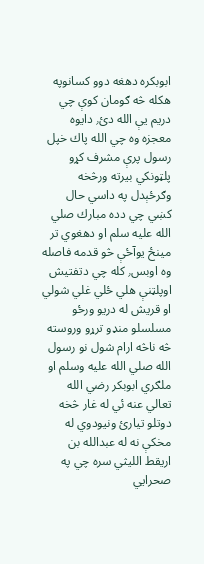ابوبكره دهغه دوو كسانوپه هكله څه ګومان كوې چي دريم يې الله دئ٫ دايوه معجزه وه چي الله پاك خپل رسول پرې مشرف كړو پلټونكي بيرته ورڅخه وګرځېدل په داسي حال كښي چي دده مبارك صلي الله عليه سلم او دهغوي تر مينځ يوآځې څو قدمه فاصله وه اوبس٫ كله چي دتفتيش اوپلټنې هلي ځلي غلي شولي او قريش له دريو ورځو مسلسلو منډو ترړو وروسته څه ناڅه ارام شول نو رسول الله صلي الله عليه وسلم او ملګري ابوبكر رضي الله تعالي عنه ئي له غار څخه دوتلو تيارئ ونيودوي له مخكې نه له عبدالله بن اريقط الليثي سره چي په صحرايي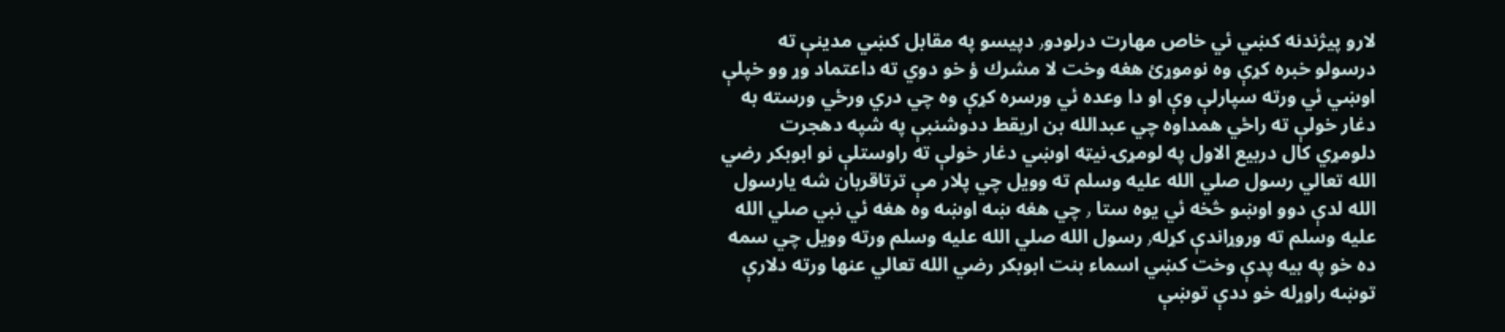لارو پيژندنه كښي ئي خاص مهارت درلودو٫ دپيسو په مقابل كښي مدينې ته درسولو خبره كړې وه نوموړئ هغه وخت لا مشرك ؤ خو دوي ته داعتماد وړ وو خپلې اوښي ئي ورته سپارلې وې او دا وعده ئي ورسره كړې وه چي دري ورځي ورسته به دغار خولې ته راځي همداوه چي عبدالله بن اريقط ددوشنبې په شپه دهجرت دلومړي كال دربيع الاول په لومړۍ نيټه اوښي دغار خولې ته راوستلې نو ابوبكر رضي الله تعالي رسول صلي الله عليه وسلم ته وويل چي پلار مې ترتاقربان شه يارسول الله لدې دوو اوښو څخه ئي يوه ستا ٫ چي هغه ښه اوښه وه هغه ئي نبي صلي الله عليه وسلم ته وروړاندې كړله٫ رسول الله صلي الله عليه وسلم ورته وويل چي سمه ده خو په بيه پدې وخت كښي اسماء بنت ابوبكر رضي الله تعالي عنها ورته دلارې توښه راوړله خو ددې توښې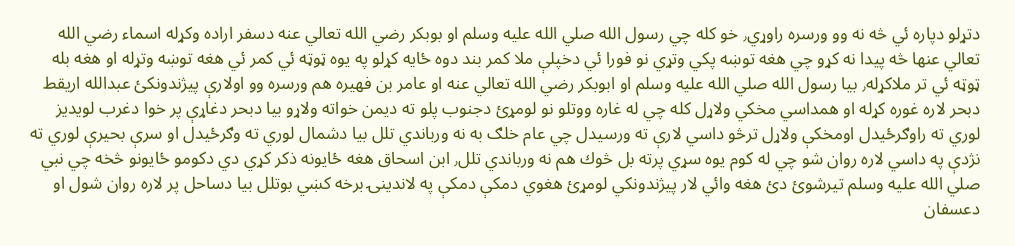دتړلو دپاره ئي څه نه وو ورسره راوړي٫ خو كله چي رسول الله صلي الله عليه وسلم او بوبكر رضي الله تعالي عنه دسفر اراده وكړله اسماء رضي الله تعالي عنها څه پيدا نه كړو چي هغه توښه پكي وتړي نو فورا ئي دخپلې ملا كمر بند دوه ځايه كړلو په يوه ټوټه ئي كمر ئي هغه توښه وتړله او هغه بله ټوټه ئي تر ملاكړله٫ بيا رسول الله صلي الله عليه وسلم او ابوبكر رضي الله تعالي عنه او عامر بن فهيره هم ورسره وو اولارې پيژندونكئ عبدالله اريقط دبحر لاره غوره كړله او همداسي مخكي ولاړل كله چي له غاره ووتلو نو لومړئ دجنوب پلو ته ديمن خواته ولاړو بيا دبحر دغاړې پر خوا دغرب لويديز لوري ته راوګرځيدل اومخكې ولاړل ترڅو داسي لارې ته ورسيدل چي عام خلګ به نه ورباندي تلل بيا دشمال لوري ته وګرځيدل او سرې بحيرې لوري ته نژدې په داسي لاره روان شو چي له كوم يوه سړي پرته بل څوك هم نه ورباندي تلل٫ ابن اسحاق هغه ځايونه ذكر كړي دي دكومو ځايونو څخه چي نبي صلي الله عليه وسلم تيرشوئ دئ هغه وائي لار پيژندونكي لومړئ هغوي دمكې دمكې په لاندينۍ برخه كښي بوتلل بيا دساحل پر لاره روان شول او دعسفان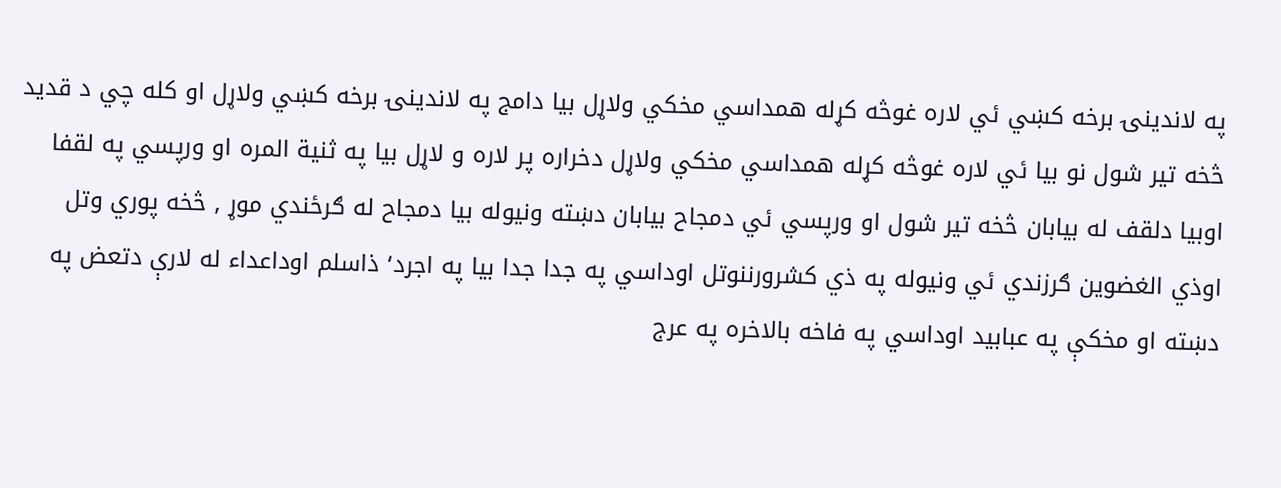په لاندينۍ برخه كښي ئي لاره غوڅه كړله همداسي مخكي ولاړل بيا دامج په لاندينۍ برخه كښي ولاړل او كله چي د قديد څخه تير شول نو بيا ئي لاره غوڅه كړله همداسي مخكي ولاړل دخراره پر لاره و لاړل بيا په ثنية المره او ورپسي په لقفا اوبيا دلقف له بيابان څخه تير شول او ورپسي ئي دمجاح بيابان دښته ونيوله بيا دمجاح له ګرځندي موړ ٫ څخه پوري وتل اوذي الغضوين ګرزندي ئي ونيوله په ذي كشرورننوتل اوداسي په جدا جدا بيا په اجرد٬ ذاسلم اوداعداء له لارې دتعض په دښته او مخكې په عبابيد اوداسي په فاخه بالاخره په عرج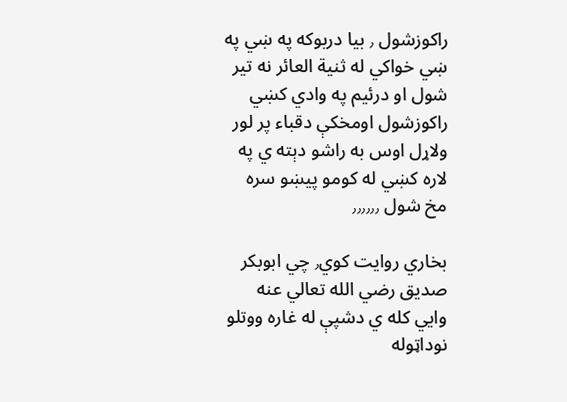راكوزشول ٫ بيا دربوكه په ښي په ښي خواكي له ثنية العائر نه تير شول او درئيم په وادي كښي راكوزشول اومخكې دقباء پر لور ولاړل اوس به راشو دېته ي په لاره كښي له كومو پيښو سره مخ شول ٫٫٫٫٫٫

بخاري روايت كوي٫ چي ابوبكر صديق رضي الله تعالي عنه وايي كله ي دشپې له غاره ووتلو نوداټوله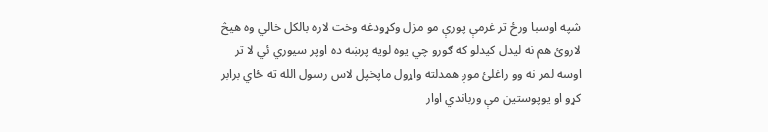شپه اوسبا ورځ تر غرمې پورې مو مزل وكړودغه وخت لاره بالكل خالي وه هيڅ لاروئ هم نه ليدل كيدلو كه ګورو چي يوه لويه پرښه ده اوپر سيوري ئي لا تر اوسه لمر نه وو راغلئ موږ همدلته واړول ماپخپل لاس رسول الله ته ځاي برابر كړو او يوپوستين مې ورباندي اوار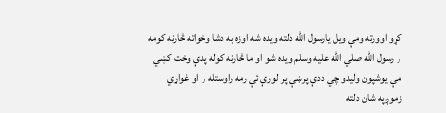كړو اوورته ومې ويل يارسول الله دلته ويده شه اوزه به دشا وخواته څارنه كومه ٫ رسول الله صلي الله عليه وسلم ويده شو او ما څارنه كوله پدې وخت كښي مې يوشپون وليدو چي ددې پرښې پر لورې ئې رمه راوستله ٫ او غواړي زموږپه شان دلته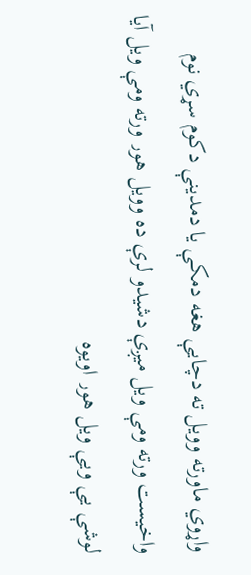واړوي ماورته وويل ته دچايې هغه دمكې يا دمدينې دكوم سړي نوم واخيست ورته ومې ويل ميږې دشيدو لرې ده وويل هو٫ ورته ومې ويل آيا لوشې يې ويې ويل هو٫ اويوه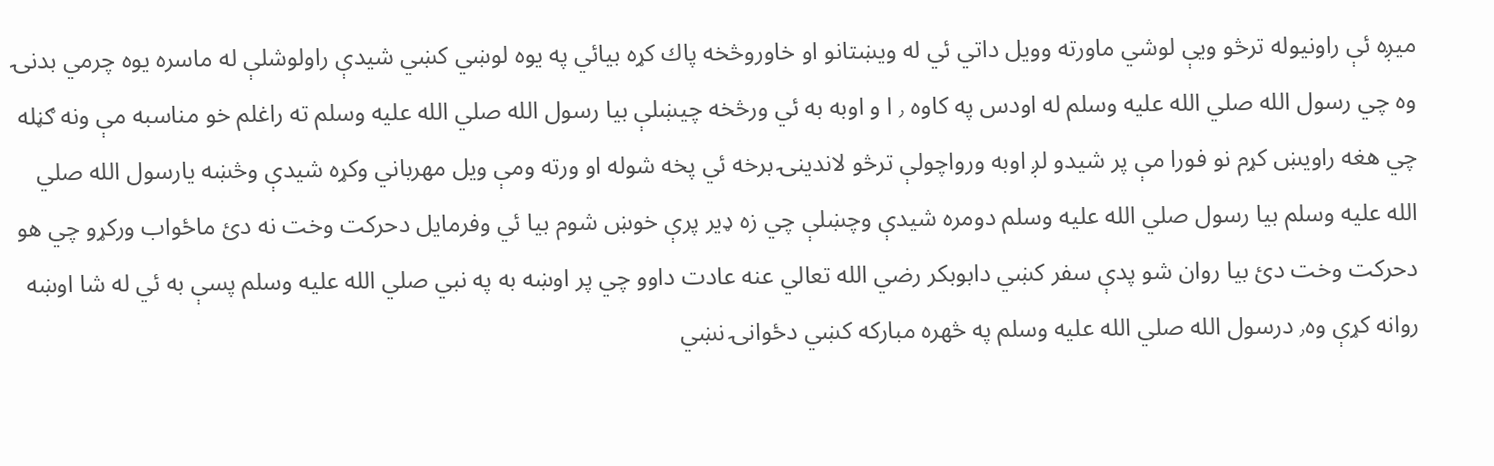ميږه ئې راونيوله ترڅو ويې لوشي ماورته وويل داتي ئي له ويښتانو او خاوروڅخه پاك كړه بيائي په يوه لوښي كښي شيدې راولوشلې له ماسره يوه چرمي بدنۍ وه چي رسول الله صلي الله عليه وسلم له اودس په كاوه ٫ ا و اوبه به ئي ورڅخه چيښلې بيا رسول الله صلي الله عليه وسلم ته راغلم خو مناسبه مې ونه ګڼله چي هغه راويښ كړم نو فورا مې پر شيدو لږ اوبه ورواچولې ترڅو لاندينۍ برخه ئي پخه شوله او ورته ومې ويل مهرباني وكړه شيدې وڅښه يارسول الله صلي الله عليه وسلم بيا رسول صلي الله عليه وسلم دومره شيدې وچښلې چي زه ډير پرې خوښ شوم بيا ئي وفرمايل دحركت وخت نه دئ ماځواب وركړو چي هو دحركت وخت دئ بيا روان شو پدې سفر كښي دابوبكر رضي الله تعالي عنه عادت داوو چي پر اوښه به په نبي صلي الله عليه وسلم پسې به ئي له شا اوښه روانه كړې وه٫ درسول الله صلي الله عليه وسلم په څهره مباركه كښي دځوانۍ نښي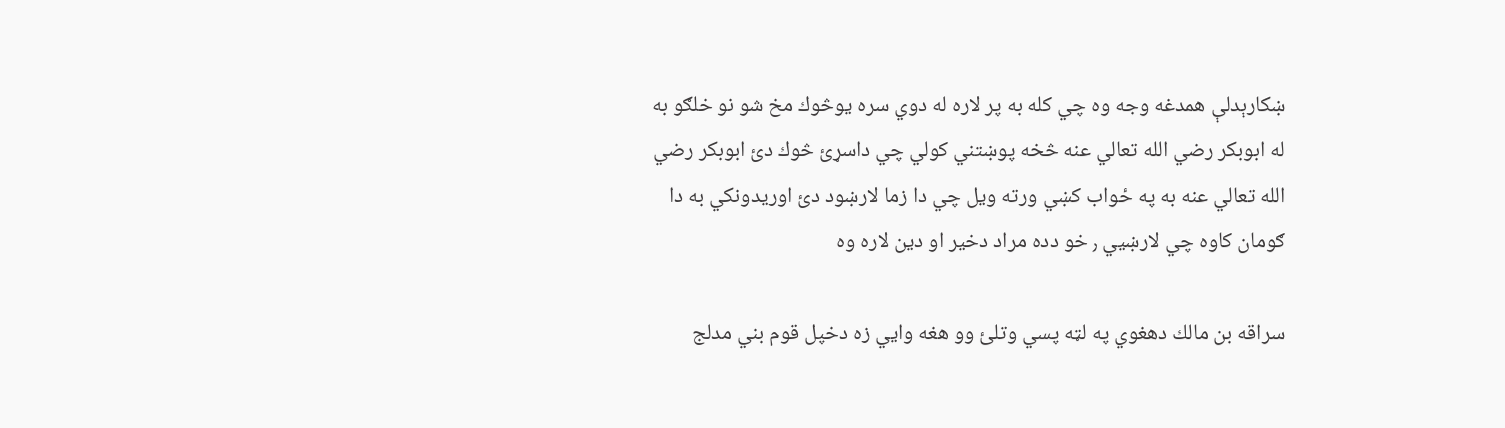ښكارېدلې همدغه وجه وه چي كله به پر لاره له دوي سره يوڅوك مخ شو نو خلګو به له ابوبكر رضي الله تعالي عنه څخه پوښتني كولي چي داسړئ څوك دئ ابوبكر رضي الله تعالي عنه به په ځواب كښي ورته ويل چي دا زما لارښود دئ اوريدونكي به دا ګومان كاوه چي لارښيي ٫ خو دده مراد دخير او دين لاره وه

سراقه بن مالك دهغوي په لټه پسي وتلئ وو هغه وايي زه دخپل قوم بني مدلج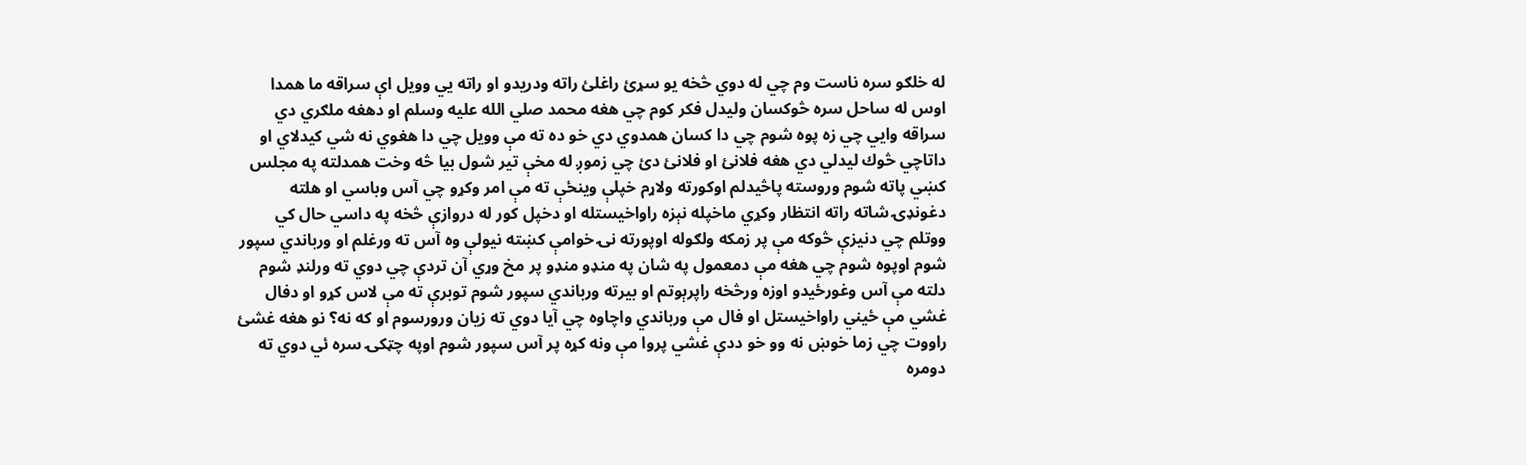له خلګو سره ناست وم چي له دوي څخه يو سړئ راغلئ راته ودريدو او راته يي وويل اې سراقه ما همدا اوس له ساحل سره څوكسان وليدل فكر كوم چي هغه محمد صلي الله عليه وسلم او دهغه ملګري دي سراقه وايي چي زه پوه شوم چي دا كسان همدوي دي خو ده ته مې وويل چي دا هغوي نه شي كيدلاي او داتاچي څوك ليدلي دي هغه فلانئ او فلانئ دئ چي زموږ له مخې تير شول بيا څه وخت همدلته په مجلس كښي پاته شوم وروسته پاڅيدلم اوكورته ولاړم خپلې وينځې ته مې امر وكړو چي آس وباسي او هلته دغونډۍ شاته راته انتظار وكړي ماخپله نېزه راواخيستله او دخپل كور له دروازې څخه په داسي حال كي ووتلم چي دنيزې څوكه مې پر زمكه ولګوله اوپورته نۍ خوامې كښته نيولې وه آس ته ورغلم او ورباندي سپور شوم اوپوه شوم چي هغه مې دمعمول په شان په منډو منډو پر مخ وړي آن تردې چي دوي ته ورلنډ شوم دلته مې آس وغورځيدو اوزه ورڅخه راپرېوتم او بيرته ورباندي سپور شوم توبرې ته مې لاس كړو او دفال غشي مې ځيني راواخيستل او فال مې ورباندي واچاوه چي آيا دوي ته زيان ورورسوم او كه نه؟ نو هغه غشئ راووت چي زما خوښ نه وو خو ددې غشي پروا مې ونه كړه پر آس سپور شوم اوپه چټكۍ سره ئي دوي ته دومره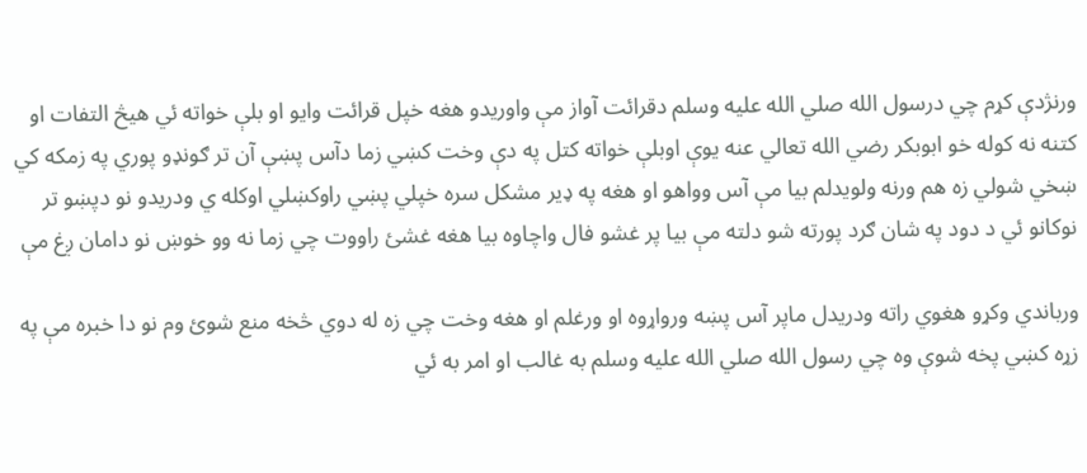ورنژدې كړم چي درسول الله صلي الله عليه وسلم دقرائت آواز مې واوريدو هغه خپل قرائت وايو او بلې خواته ئي هيڅ التفات او كتنه نه كوله خو ابوبكر رضي الله تعالي عنه يوې اوبلې خواته كتل په دې وخت كښي زما دآس پښې آن تر ګونډو پوري په زمكه كي ښخي شولي زه هم ورنه ولويدلم بيا مې آس وواهو او هغه په ډير مشكل سره خپلي پښي راوكښلي اوكله ي ودريدو نو دپښو تر نوكانو ئي د دود په شان ګرد پورته شو دلته مې بيا پر غشو فال واچاوه بيا هغه غشئ راووت چي زما نه وو خوښ نو دامان ږغ مې

ورباندي وكړو هغوي راته ودريدل ماپر آس پښه ورواړوه او ورغلم او هغه وخت چي زه له دوي څخه منع شوئ وم نو دا خبره مې په زړه كښي پخه شوې وه چي رسول الله صلي الله عليه وسلم به غالب او امر به ئي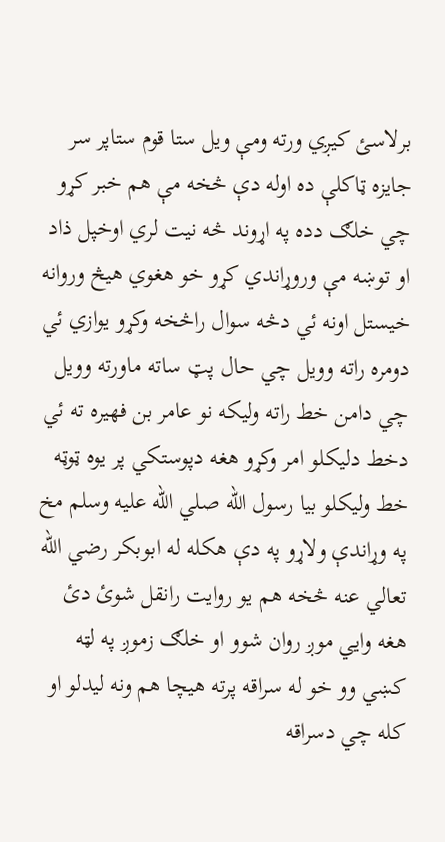برلاسئ كيږي ورته ومې ويل ستا قوم ستاپر سر جايزه ټاكلې ده اوله دې څخه مې هم خبر كړو چي خلګ دده په اړوند څه نيت لري اوخپل ذاد او توښه مې وروړاندي كړو خو هغوي هيڅ وروانه خيستل اونه ئي دڅه سوال راڅخه وكړو يوازي ئي دومره راته وويل چي حال پټ ساته ماورته وويل چي دامن خط راته وليكه نو عامر بن فهيره ته ئي دخط دليكلو امر وكړو هغه دپوستكي پر يوه ټوټه خط وليكلو بيا رسول الله صلي الله عليه وسلم مخ په وړاندې ولاړو په دې هكله له ابوبكر رضي الله تعالي عنه څخه هم يو روايت رانقل شوئ دئ هغه وايي موږ روان شوو او خلګ زموږ په لټه كښي وو خو له سراقه پرته هيچا هم ونه ليدلو او كله چي دسراقه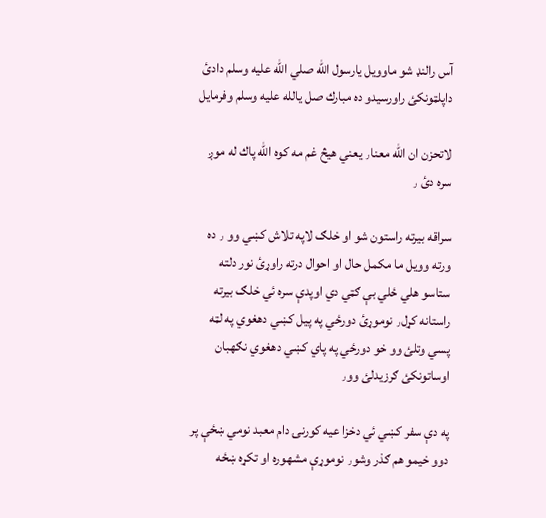آس رالنډ شو ماوويل يارسول الله صلي الله عليه وسلم دادئ داپلټونكئ راورسيدو ده مبارك صل يالله عليه وسلم وفرمايل

لاتحزن ان الله معنا٫ يعني هيڅ غم مه كوه الله پاك له موږ سره دئ ٫

سراقه بيرته راستون شو او خلګ لاپه تلاش كښي وو ٫ ده ورته وويل ما مكمل حال او احوال درته راوړئ نور دلته ستاسو هلي ځلي بې ګټي دي اوپدې سره ئي خلګ بيرته راستانه كړل٫ نوموړئ دورځي په پيل كښي دهغوي په لټه پسي وتلئ وو خو دورځي په پاي كښي دهغوي نګهبان اوساتونكئ ګرزيدلئ وو٫

په دې سفر كښي ئي دخزا عيه كورنۍ دام معبد نومي ښځې پر دوو خيمو هم ګذر وشو٫ نوموړې مشهوره او تكړه ښځه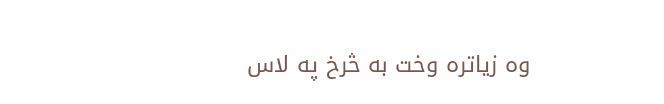وه زياتره وخت به څرخ په لاس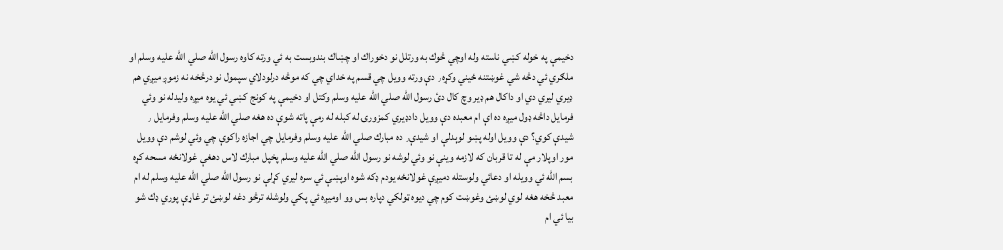دخيمې په خوله كښي ناسته وله اوچي څوك به ورتلل نو دخوراك او چښاك بندوبست به ئي ورته كاوه رسول الله صلي الله عليه وسلم او ملګري ئي دڅه شي غوښتنه ځيني وكړه٫ دې ورته وويل چي قسم په خداي چي كه موڅه درلودلاي سپمول نو درڅخه نه زموږ ميږي هم ډيري ليري دي او داكال هم ډير وچ كال دئ رسول الله صلي الله عليه وسلم وكتل او دخيمې په كونج كښي ئي يوه ميږه وليدله نو وئي فرمايل داڅه ډول ميږه ده اې ام معبده دې وويل دادډيري كمزورۍ له كبله له رمې پاته شوې ده هغه صلي الله عليه وسلم وفرمايل ٫ شيدې كوي؟ دې وويل اوله پښو لوېدلې او شيدې٫ ده مبارك صلي الله عليه وسلم وفرمايل چي اجازه راكوې چي وئي لوشم دې وويل مور اوپلار مې له تا قربان كه لازمه وينې نو وئي لوشه نو رسول الله صلي الله عليه وسلم پخپل مبارك لاس دهغې غولانځه مسحه كړه بسم الله ئي وويله او دعائي ولوستله دميږې غولانځه يودم ډكه شوه اوپښې ئي سره ليري كړلې نو رسول الله صلي الله عليه وسلم له ام معبد څخه هغه لوي لوښئ وغوښت كوم چي ديوه ټولكي دپاره بس وو اوميږه ئي پكي ولوشله ترڅو دغه لوښئ تر غاړې پوري ډك شو بيا ئي ام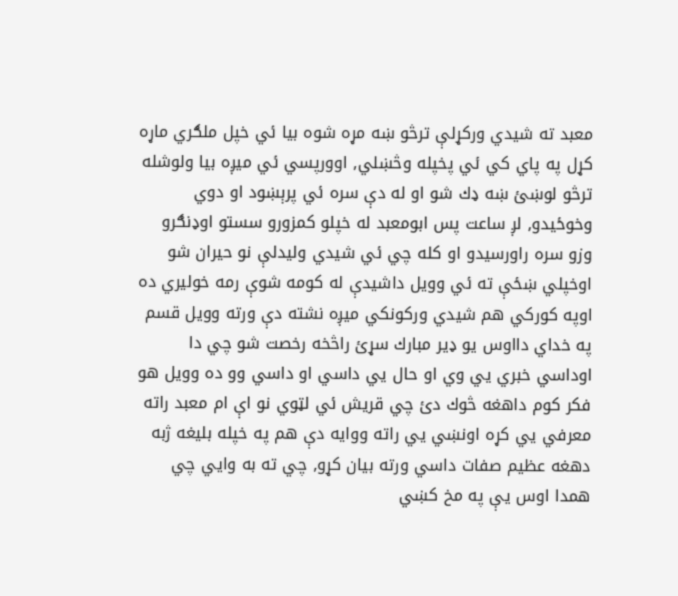معبد ته شيدي وركړلې ترڅو ښه مړه شوه بيا ئي خپل ملګري ماړه كړل په پاي كي ئي پخپله وڅښلي٫ اوورپسي ئي ميږه بيا ولوشله ترڅو لوښئ ښه ډك شو او له دې سره ئي پرېښود او دوي وخوځيدو٫ لږ ساعت پس ابومعبد له خپلو كمزورو سستو اوډنګرو وزو سره راورسيدو او كله چي ئي شيدي وليدلې نو حيران شو اوخپلي ښځې ته ئي وويل داشيدې له كومه شوې رمه خوليري ده اوپه كوركي هم شيدي وركونكي ميږه نشته دې ورته وويل قسم په خداي دااوس يو ډير مبارك سړئ راڅخه رخصت شو چي دا اوداسي خبري يي وي او حال يي داسي او داسي وو ده وويل هو فكر كوم داهغه څوك دئ چي قريش ئي لټوي نو اې ام معبد راته معرفي يي كړه اونښي يي راته ووايه دې هم په خپله بليغه ژبه دهغه عظيم صفات داسي ورته بيان كړو٫ چي ته به وايي چي همدا اوس يې په مخ كښي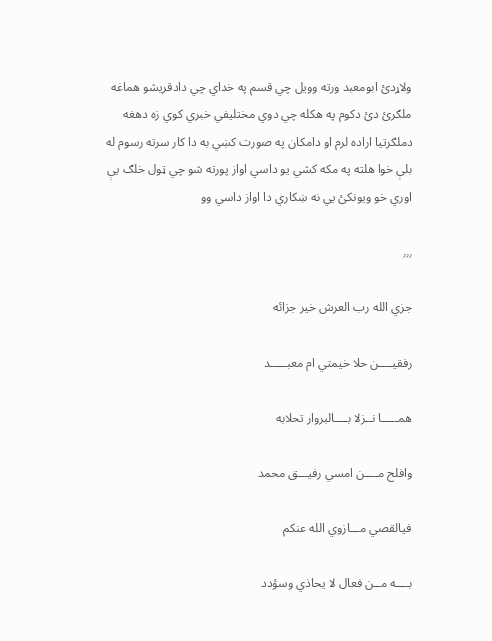ولاړدئ ابومعبد ورته وويل چي قسم په خداي چي دادقريشو هماغه ملګرئ دئ دكوم په هكله چي دوي مختليفي خبري كوي زه دهغه دملګرتيا اراده لرم او دامكان په صورت كښي به دا كار سرته رسوم له بلې خوا هلته په مكه كشي يو داسي اواز پورته شو چي ټول خلګ يې اوري خو ويونكئ يي نه ښكاري دا اواز داسي وو

٫٫٫

جزي الله رب العرش خير جزائه

رفقيــــن حلا خيمتي ام معبـــــد

همـــــا نــزلا بــــالبروار تحلابه

وافلح مــــن امسي رفيـــق محمد

فيالقصي مـــازوي الله عنكم

بــــه مــن فعال لا يحاذي وسؤدد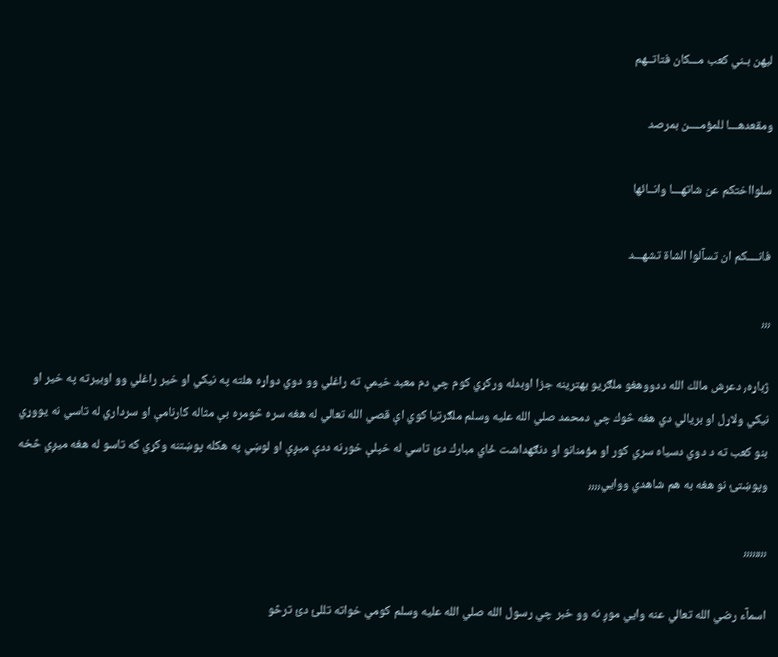ليهن بـني كعب مـــكان فتاتــهم

ومقعدهـــا للمؤمــــن بمرصد

سلوااختكم عن شاتهـــا وانــائها

فانــــكم ان تسآلوا الشاة تشهـــد

٫٫٫

ژباړه٫ دعرش مالك الله ددووهغو ملګريو بهترينه جزا اوبدله وركړي كوم چي دم معبد خيمې ته راغلي وو دوي دواړه هلته په نيكي او خير راغلي وو اوبيرته په خير او نيكي ولاړل او بريالي دي هغه څوك چي دمحمد صلي الله عليه وسلم ملګرتيا كوي اې قصي الله تعالي له هغه سره څومره بې مثاله كارنامې او سرداري له تاسي نه يووړي بنو كعب ته د دوي دسياه سري كور او مؤمنانو او دنګهداشت ځاي مبارك دئ تاسي له خپلې خورنه ددې ميږې او لوښي په هكله پوښتنه وكړي كه تاسو له هغه ميږي څخه وپوښتئ نو هغه به هم شاهدي ووايي٫٫٫٫

٫٫٫٫٫٫٫٫

اسمآء رضي الله تعالي عنه وايي موږ نه وو خبر چي رسول الله صلي الله عليه وسلم كومي خواته تللئ دئ ترڅو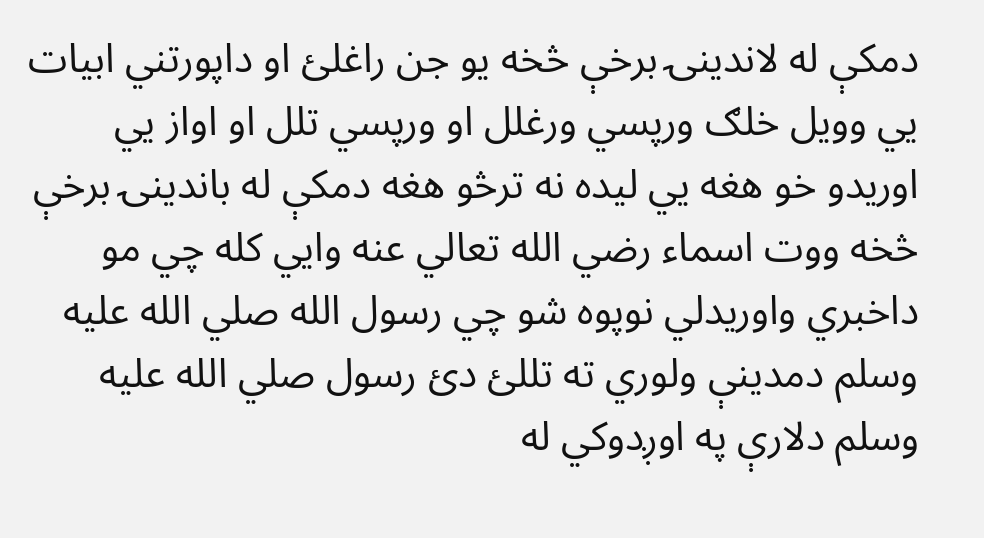دمكې له لاندينۍ برخې څخه يو جن راغلئ او داپورتني ابيات يي وويل خلګ ورپسي ورغلل او ورپسي تلل او اواز يي اوريدو خو هغه يي ليده نه ترڅو هغه دمكې له باندينۍ برخې څخه ووت اسماء رضي الله تعالي عنه وايي كله چي مو داخبري واوريدلي نوپوه شو چي رسول الله صلي الله عليه وسلم دمدينې ولوري ته تللئ دئ رسول صلي الله عليه وسلم دلارې په اوږدوكي له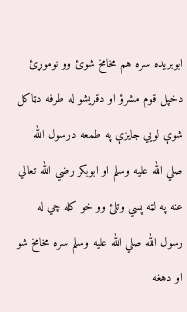ابوبريده سره هم مخامخ شوئ وو نوموړئ دخپل قوم مشرؤ او دقريشو له طرفه دټاكل شوې لويي جايزې په طمعه درسول الله صلي الله عليه وسلم او ابوبكر رضي الله تعالي عنه په لټه پسي وتلئ وو خو كله چي له رسول الله صلي الله عليه وسلم سره مخامخ شو او دهغه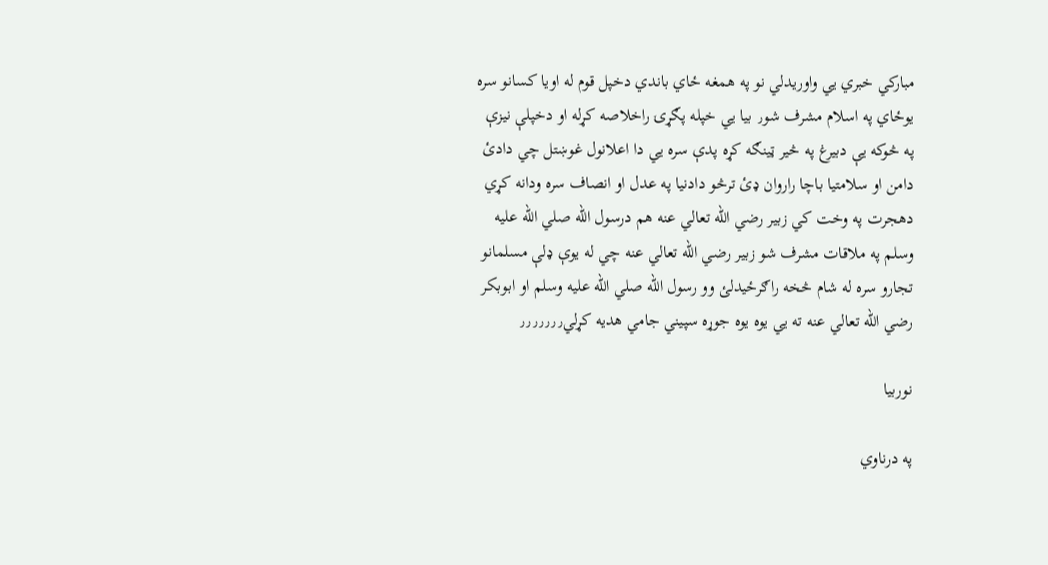مباركي خبري يي واوريدلي نو په همغه ځاي باندي دخپل قوم له اويا كسانو سره يوځاي په اسلام مشرف شو٫ بيا يي خپله پګړۍ راخلاصه كړله او دخپلې نيزې په څوكه يې دبيرغ په څير ټينګه كړه پدې سره يي دا اعلانول غوښتل چي دادئ دامن او سلامتيا باچا راروان ډئ ترڅو دادنيا په عدل او انصاف سره ودانه كړي دهجرت په وخت كي زبير رضي الله تعالي عنه هم درسول الله صلي الله عليه وسلم په ملاقات مشرف شو زبير رضي الله تعالي عنه چي له يوې ډلې مسلمانو تجارو سره له شام څخه راګرځيدلئ وو رسول الله صلي الله عليه وسلم او ابوبكر رضي الله تعالي عنه ته يي يوه يوه جوړه سپيني جامي هديه كړلي٫٫٫٫٫٫٫

نوربيا

په درناوي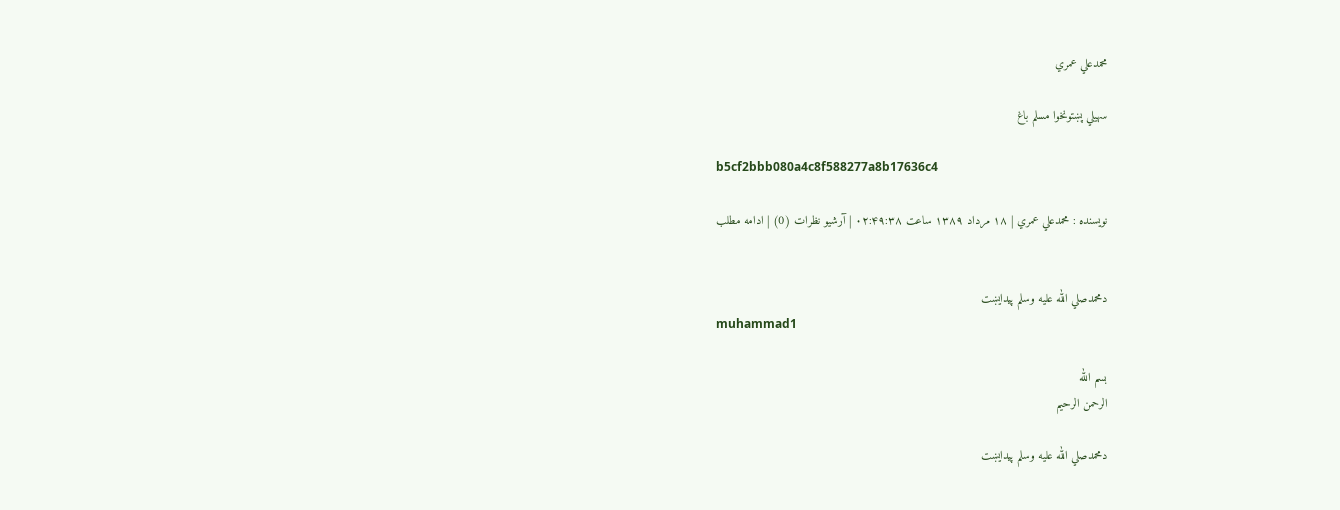محمدعلي عمري

سهيلي پښتونخوا مسلم باغ

b5cf2bbb080a4c8f588277a8b17636c4

نويسنده : محمدعلي عمري | ۱۸ مرداد ۱۳۸۹ ساعت ۰۲:۴۹:۳۸ | آرشيو نظرات (0) | ادامه مطلب


دمحمدصلي الله عليه وسلم پيدايښت
muhammad1

بسم الله
الرحمن الرحيم

دمحمدصلي الله عليه وسلم پيدايښت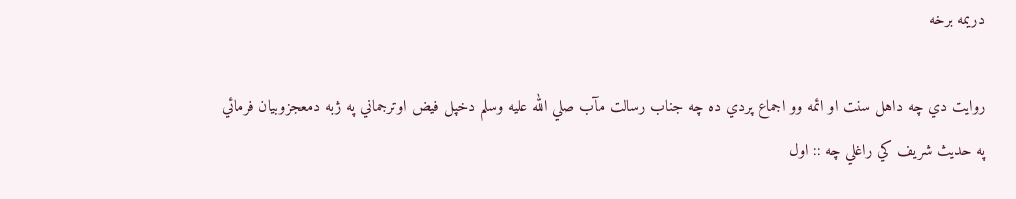دريمه برخه

روايت دي چه داهل سنت او ائمه وو اجماع پردي ده چه جناب رسالت مآب صلي الله عليه وسلم دخپل فيض اوترجماني په ژبه دمعجزوبيان فرمائي په حديث شريف كي راغلي چه :: اول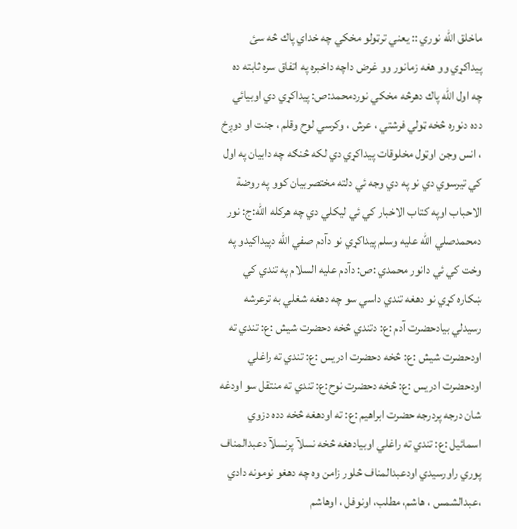ماخلق الله نوري :: يعني ترټولو مخكي چه خداي پاك څه سئ پيداكړي وو هغه زمانور وو غرض داچه داخبره په اتفاق سره ثابته ده چه اول الله پاك دهرڅه مخكي نوردمحمد:ص: پيداكړي دي اوبيائي دده دنوره څخه ټولي فرشتي ، عرش ، وكرسي لوح وقلم ، جنت او دوږخ ، انس وجن اوټول مخلوقات پيداكړي دي لكه څنګه چه دابيان په اول كي تيرسوي دي نو په دي وجه ئي دلته مختصربيان كوو په روضة الاحباب اوپه كتاب الاخبار كي ئي ليكلي دي چه هركله الله:ج: نور دمحمدصلي الله عليه وسلم پيداكړي نو دآدم صفي الله دپيداكيدو په وخت كي ئي دانور محمدي :ص: دآدم عليه السلام په تندي كي ښكاره كړي نو دهغه تندي داسي سو چه دهغه شغلي به ترعرشه رسيدلي بيادحضرت آدم :ع: دتندي څخه دحضرت شيش :ع: تندي ته اودحضرت شيش :ع: څخه دحضرت ادريس :ع: تندي ته راغلي اودحضرت ادريس :ع: څخه دحضرت نوح:ع: تندي ته منتقل سو اودغه شان درجه پردرجه حضرت ابراهيم :ع: ته اودهغه څخه دده دزوي اسمائيل :ع: تندي ته راغلي اوبيادهغه څخه نسلآ پرنسلآ دعبدالمناف پوري راورسيدي اودعبدالمناف څلور زامن وه چه دهغو نومونه دادي ،عبدالشمس ، هاشم، مطلب، اونوفل ، اوهاشم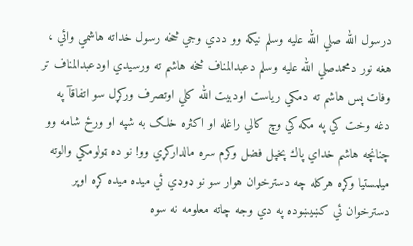درسول الله صلي الله عليه وسلم نيكه وو ددي وجي څخه رسول خداته هاشمي وائي ، هغه نور دمحمدصلي الله عليه وسلم دعبدالمناف څخه هاشم ته ورسيدي اودعبدالمناف تر وفات پس هاشم ته دمكي رياست اودبيت الله كلي اوتصرف وركړل سو اتفاقآ په دغه وخت كي په مكه كي وچ كالي راغله او اكثره خلګ به شپه او ورځ شامه وو چنانچه هاشم خداي پاك پخپل فضل وكرم سره مالداركړي وو! نو ده ټولومكي والوته ميلمستيا وكړه هركله چه دسترخوان هوار سو نو ډوډي ئي ميده ميده كړه اوپر دسترخوان ئي كښيښوده په دي وجه چاته معلومه نه سوه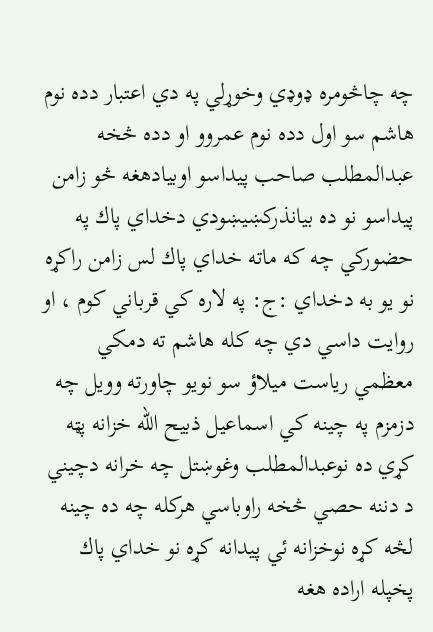چه چاڅومره ډوډي وخوړلي په دي اعتبار دده نوم هاشم سو اول دده نوم عمروو او دده څخه عبدالمطلب صاحب پيداسو اوبيادهغه څو زامن پيداسو نو ده بيانذركښيښودي دخداي پاك په حضوركي چه كه ماته خداي پاك لس زامن راكړه نو يو به دخداي :ج: په لاره كي قرباني كوم ، او روايت داسي دي چه كله هاشم ته دمكي معظمي رياست ميلاؤ سو نويو چاورته وويل چه دزمزم په چينه كي اسماعيل ذبيح الله خزانه پټه كړي ده نوعبدالمطلب وغوښتل چه خرانه دچيني د دننه حصي څخه راوباسي هركله چه ده چينه لڅه كړه نوخزانه ئي پيدانه كړه نو خداي پاك پخپله اراده هغه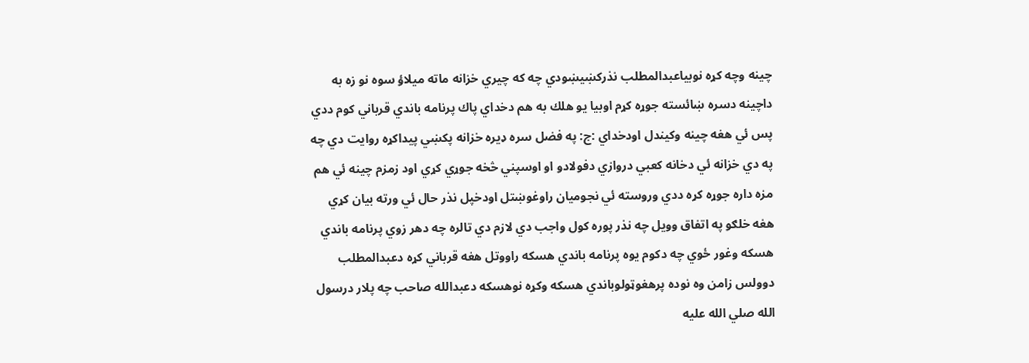چينه وچه كړه نوبياعبدالمطلب نذركښيښودي چه كه چيري خزانه ماته ميلاؤ سوه نو زه به داچينه دسره ښائسته جوړه كړم اوبيا يو هلك به هم دخداي پاك پرنامه باندي قرباني كوم ددي پس ئي هغه چينه وكيندل اودخداي :ج: په فضل سره ډيره خزانه پكښي پيداكړه روايت دي چه په دي خزانه ئي دخانه كعبي دروازي دفولادو او اوسپني څخه جوړي كړي اود زمزم چينه ئي هم مزه داره جوړه كړه ددي وروسته ئي نجوميان راوغوښتل اودخپل نذر حال ئي ورته بيان كړي هغه خلګو په اتفاق وويل چه نذر پوره كول واجب دي لازم دي تالره چه دهر زوي پرنامه باندي هسكه وغور ځوي چه دكوم يوه پرنامه باندي هسكه راووتل هغه قرباني كړه دعبدالمطلب دوولس زامن وه نوده پرهغوټولوباندي هسكه وكړه نوهسكه دعبدالله صاحب چه پلار درسول الله صلي الله عليه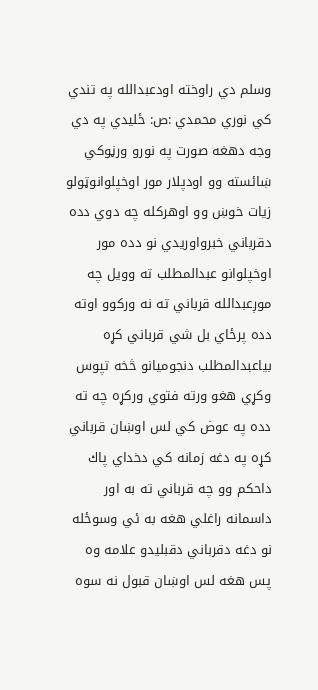وسلم دي راوخته اودعبدالله په تندي كي نوري محمدي :ص: ځليدي په دي وجه دهغه صورت په نورو ورڼوكي ښائسته وو اودپلار مور اوخپلوانوټولو زيات خوښ وو اوهركله چه دوي دده دقرباني خبرواوريدي نو دده مور اوخپلوانو عبدالمطلب ته وويل چه موږعبدالله قرباني ته نه وركوو اوته دده پرځاي بل شي قرباني كړه بياعبدالمطلب دنجوميانو څخه تپوس وكړي هغو ورته فتوي وركړه چه ته دده په عوض كي لس اوښان قرباني كړه په دغه زمانه كي دخداي پاك داحكم وو چه قرباني ته به اور داسمانه راغلي هغه به ئي وسوځله نو دغه دقرباني دقبليدو علامه وه پس هغه لس اوښان قبول نه سوه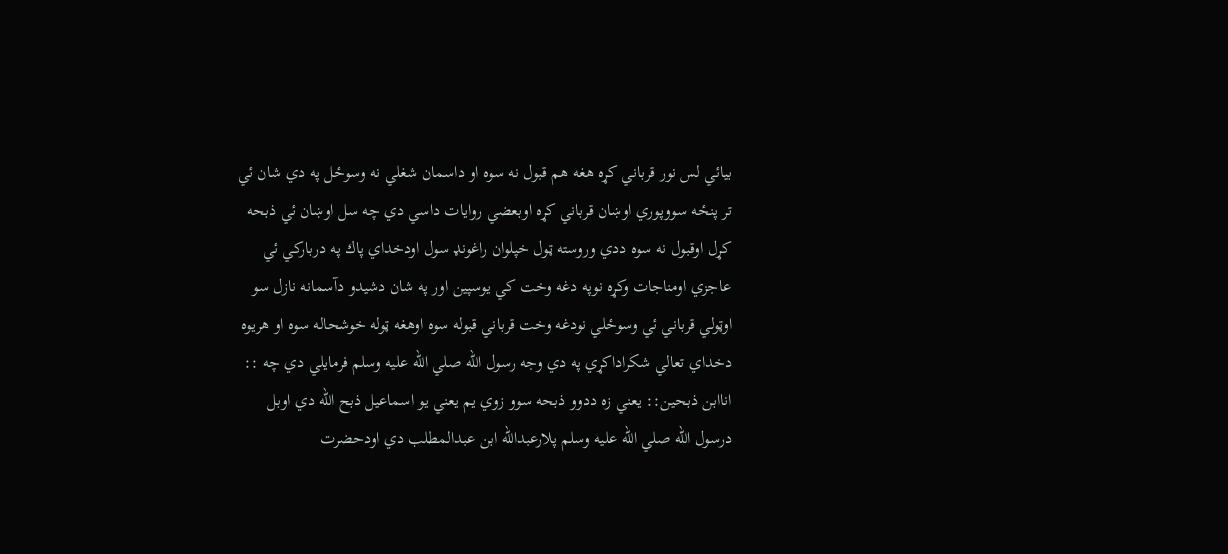بيائي لس نور قرباني كړه هغه هم قبول نه سوه او داسمان شغلي نه وسوځل په دي شان ئي تر پنځه سووپوري اوښان قرباني كړه اوبعضي روايات داسي دي چه سل اوښان ئي ذبحه كړل اوقبول نه سوه ددي وروسته ټول خپلوان راغونډ سول اودخداي پاك په درباركي ئي عاجزي اومناجات وكړه نوپه دغه وخت كي يوسپين اور په شان دشيدو دآسمانه نازل سو اوټولي قرباني ئي وسوځلي نودغه وخت قرباني قبوله سوه اوهغه ټوله خوشحاله سوه او هريوه دخداي تعالي شكراداكړي په دي وجه رسول الله صلي الله عليه وسلم فرمايلي دي چه :: اناابن ذبحين:: يعني زه ددوو ذبحه سوو زوي يم يعني يو اسماعيل ذبح الله دي اوبل درسول الله صلي الله عليه وسلم پلارعبدالله ابن عبدالمطلب دي اودحضرت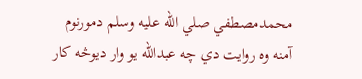محمدمصطفي صلي الله عليه وسلم دمورنوم آمنه وه روايت دي چه عبدالله يو وار ديوڅه كار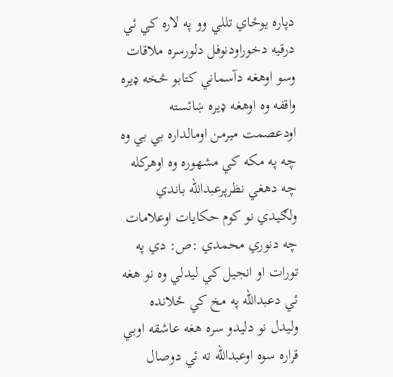دپاره يوځاي تللي وو په لاره كي ئي درقيه دخوراودنوفل دلورسره ملاقات وسو اوهغه دآسماني كتابو څخه ډيره واقفه وه اوهغه ډيره ښائسته اودعصمت ميرمن اومالداره بي بي وه چه په مكه كي مشهوره وه اوهركله چه دهغي نظرپرعبدالله باندي ولګيدي نو كوم حكايات اوعلامات چه دنوري محمدي :ص: دي په تورات او انجيل كي ليدلي وه نو هغه ئي دعبدالله په مخ كي ځلانده وليدل نو دليدو سره هغه عاشقه اوبي قراره سوه اوعبدالله ته ئي دوصال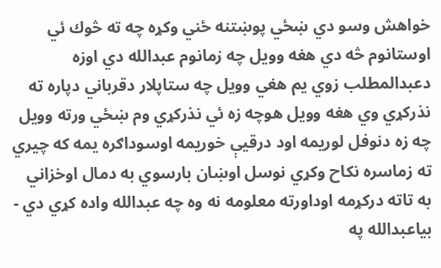خواهش وسو دي ښځي پوښتنه ځني وكړه چه ته څوك ئي اوستانوم څه دي هغه وويل چه زمانوم عبدالله دي اوزه دعبدالمطلب زوي يم هغي وويل چه ستاپلار دقرباني دپاره ته نذركړي وي هغه وويل هوچه زه ئي نذركړي وم ښځي ورته وويل چه زه دنوفل لوريمه اود درقيې خوريمه اوسوداګره يمه كه چيري ته زماسره نكاح وكړي نوسل اوښان بارسوي به دمال اوخزاني به تاته دركړمه اوداورته معلومه نه وه چه عبدالله واده كړي دي - بياعبدالله په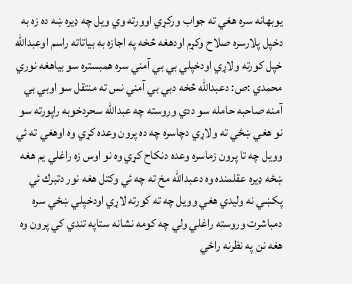يوبهانه سره هغي ته جواب وركړي اوورته وي ويل چه ډيره ښه ده زه به دخپل پلارسره صلاح وكړم اودهغه څخه په اجازه به بياتاته راسم اوعبدالله خپل كورته ولاړي اودخپلي بي بي آمني سره همبستره سو بياهغه نوري محمدي :ص: دعبدالله څخه دبي بي آمني نس ته منتقل سو اوبي بي آمنه صاحبه حامله سو ددي وروسته چه عبدالله سحردخوبه راپورته سو نو هغي ښځي ته ولاړي دچاسره چه ده پرون وعده كړي وه اوهغي ته ئي وويل چه تا پرون زماسره وعده دنكاح كړي وه نو اوس زه راغلي يم هغه ښځه ډيره عقلمنده وه دعبدالله مخ ته چه ئي وكتل هغه نور دتبرك ئي پكښي نه وليدي هغي وويل چه ته كورته لاړي اودخپلي ښځي سره دمباشرت وروسته راغلي ولي چه كومه نشانه ستاپه تندي كي پرون وه هغه نن په نظرنه راځي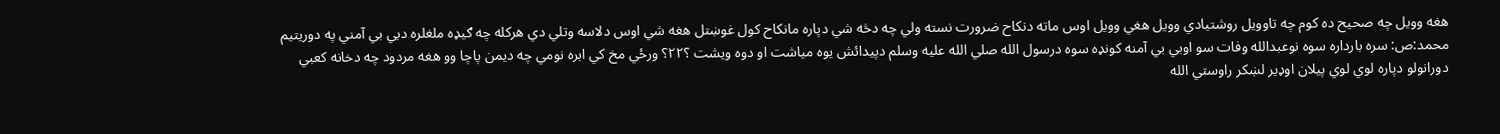هغه وويل چه صحيح ده كوم چه تاوويل روشتيادي وويل هغي وويل اوس ماته دنكاح ضرورت نسته ولي چه دڅه شي دپاره مانكاح كول غوښتل هغه شي اوس دلاسه وتلي دي هركله چه ګيډه ملغلره دبي بي آمني په دوريتيم محمد:ص: سره بارداره سوه نوعبدالله وفات سو اوبي بي آمنه كونډه سوه درسول الله صلي الله عليه وسلم دپيدائش يوه مياشت او دوه ويشت ؟۲۲؟ ورځي مخ كي ابره نومي چه ديمن پاچا وو هغه مردود چه دخانه كعبي دورانولو دپاره لوي لوي پيلان اوډير لښكر راوستي الله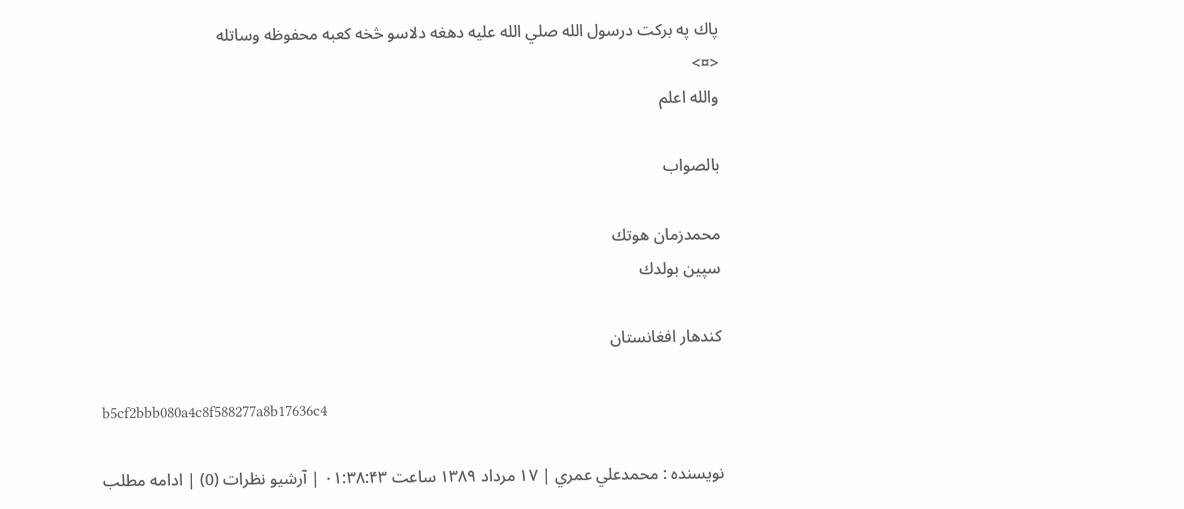پاك په بركت درسول الله صلي الله عليه دهغه دلاسو څخه كعبه محفوظه وساتله
<¤>
والله اعلم

بالصواب

محمدزمان هوتك
سپين بولدك

كندهار افغانستان

b5cf2bbb080a4c8f588277a8b17636c4

نويسنده : محمدعلي عمري | ۱۷ مرداد ۱۳۸۹ ساعت ۰۱:۳۸:۴۳ | آرشيو نظرات (0) | ادامه مطلب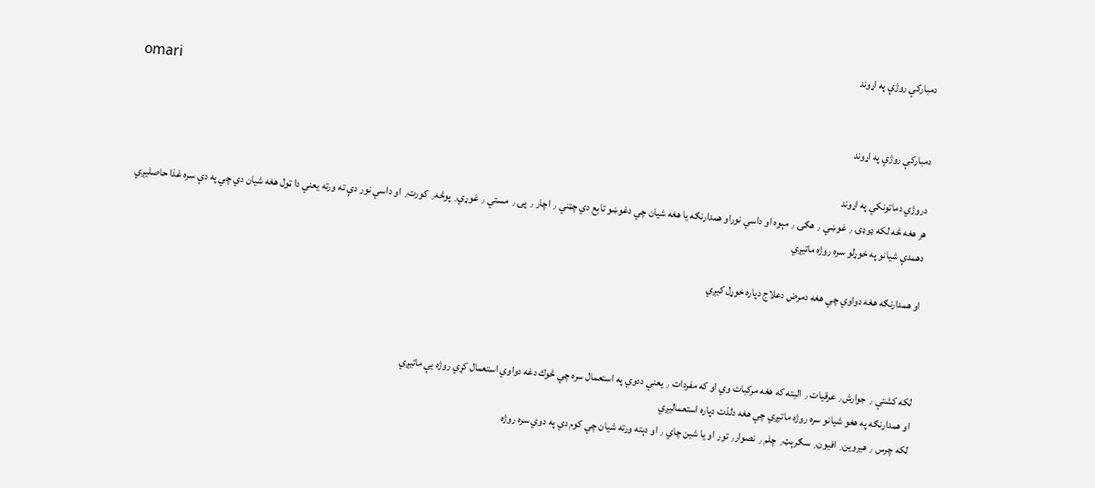دمباركې روژې په اړوند
omari

دمباركې روژې په اړوند

دروژي دماتونكي په اړوند
هر هغه څه لكه ډوډۍ ٫ غوښي ٫ هګۍ ٫ مېوه او داسي نوراو همدارنګه يا هغه شيان چي دغوښو تابع دي چټني ٫ اچار ٫ پۍ ٫ مستي ٫ غوړي٫ پوڅه٫ كورت٫ او داسي نور دې ته ورته يعني دا ټول هغه شيان دي چي په دې سره غذا حاصليږي
دهمدې شيانو په خوړلو سره روژه ماتيږي

او همدارنګه هغه دواوي چي هغه دمرض دعلاج دپاره خوړل كيږي



لكه كشتې ٫ جوارش٫ عرقيات ٫ البته كه هغه مركبات وي او كه مفردات ٫ يعني ددوي په استعمال سره چي څوك دغه دواوي استعمال كړي روژه يې ماتيږي
او همدارنګه په هغو شيانو سره روژه ماتيږي چي هغه دلذت دپاره استعماليږي
لكه چرس ٫ هيروين٫ افيون٫ سګرېټ٫ چلم ٫ نصوار٫ تور او يا شين چاي ٫ او دېته ورته شيان چي كوم دي په دوي سره روژه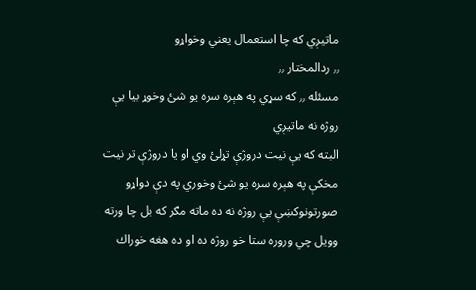ماتيږي كه چا استعمال يعني وخواړو
٫٫ ردالمختار ٫٫
مسئله ٫٫ كه سړي په هېره سره يو شئ وخوړ بيا يې روژه نه ماتيږي
البته كه يې نيت دروژې تړلئ وي او يا دروژې تر نيت مخكې په هېره سره يو شئ وخوري په دې دواړو صورتونوكښې يې روژه نه ده ماته مګر كه بل چا ورته وويل چي وروره ستا خو روژه ده او ده هغه خوراك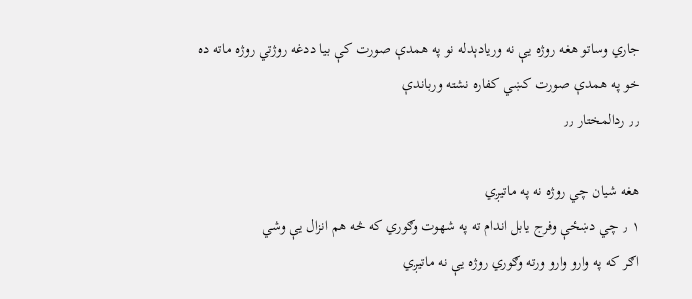جاري وساتو هغه روژه يې نه وريادېدله نو په همدې صورت كې بيا ددغه روژتي روژه ماته ده
خو په همدې صورت كښي كفاره نشته ورباندې
٫٫ ردالمختار ٫٫

هغه شيان چي روژه نه په ماتيږي
۱ ٫ چي دښځې وفرج يابل اندام ته په شهوت وګوري كه څه هم انزال يې وشي
اګر كه په وارو وارو ورته وګوري روژه يې نه ماتيږي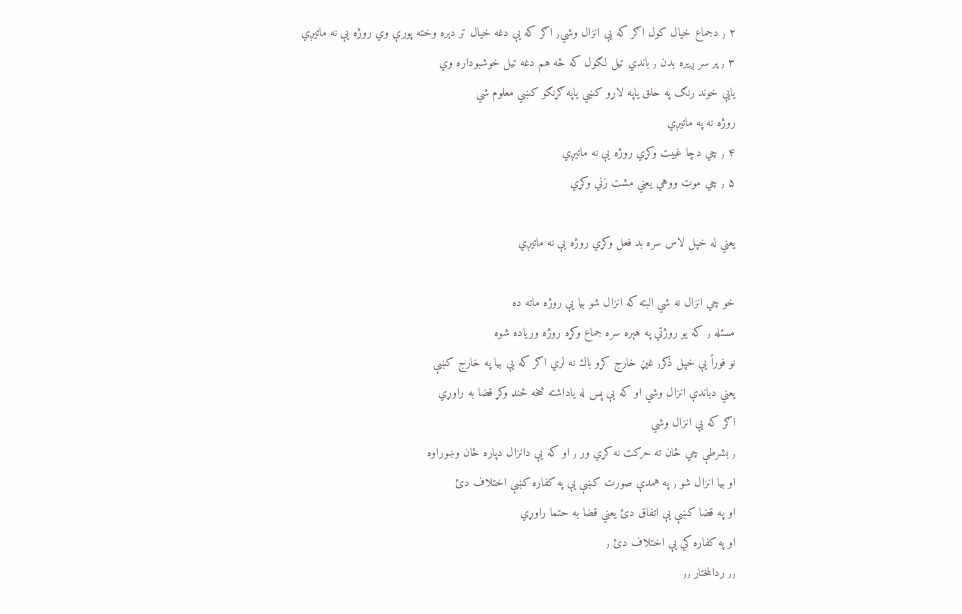۲ ٫ دجماع خيال كول اګر كه يې انزال وشي٫ اګر كه يې دغه خيال تر دېره وخته پورې وي روژه يې نه ماتيږي
۳ ٫ پر سر ږيره بدن ٫ باندي تيل لګول كه څه هم دغه تيل خوشبوداره وي
يايې خوند رنګ په حلق ياپه لاړو كښي ياپه ګړنګو كښي معلوم شي
روژه نه په ماتيږي
۴ ٫ چي دچا غيبت وكړي روژه يې نه ماتيږي
۵ ٫ چي موټ ووهي يعني مشت زني وكړي

يعني له خپل لاس سره بد فعل وكړي روژه يې نه ماتيږي

خو چي انزال نه شي البته كه انزال شو بيا يې روژه ماته ده
مسئله ٫ كه يو روژتي په هېره سره جماع وكړه روژه ورياده شوه
نو فوراً يې خپل ذكر٫ غيڼ خارج كړو باك نه لري اګر كه يې بيا په خارج كښې
يعني دباندې انزال وشي او كه يې پس له ياداشته څخه ځنډ وكړ قضا به راوړي
اګر كه يې انزال وشي
٫ بشرطې چي ځان ته حركت نه كړي ور ٫ او كه يې دانزال دپاره ځان وښوراوه
او بيا انزال شو ٫ په همدې صورت كښې يې په كفاره كښې اختلاف دئ
او په قضا كښې يې اتفاق دئ يعني قضا به حتما راوړي
او په كفاره كي يې اختلاف دئ ٫
٫٫ ردالمختار ٫٫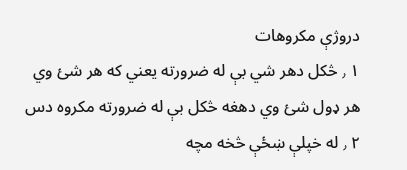دروژې مكروهات
۱ ٫ څكل دهر شي بې له ضرورته يعني كه هر شئ وي
هر ډول شئ وي دهغه څكل بې له ضرورته مكروه دس
۲ ٫ له خپلې ښځې څخه مچه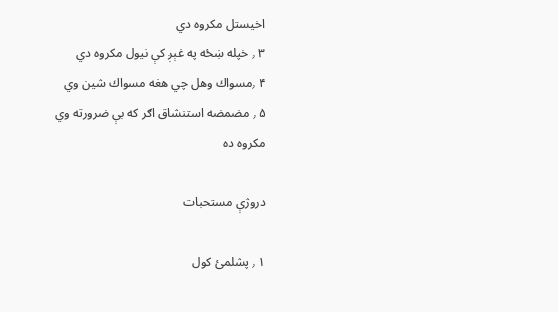اخيستل مكروه دي
۳ ٫ خپله ښځه په غېږ كې نيول مكروه دي
۴ ٫مسواك وهل چي هغه مسواك شين وي
۵ ٫ مضمضه استنشاق اګر كه بې ضرورته وي مكروه ده

دروژې مستحبات

۱ ٫ پشلمئ كول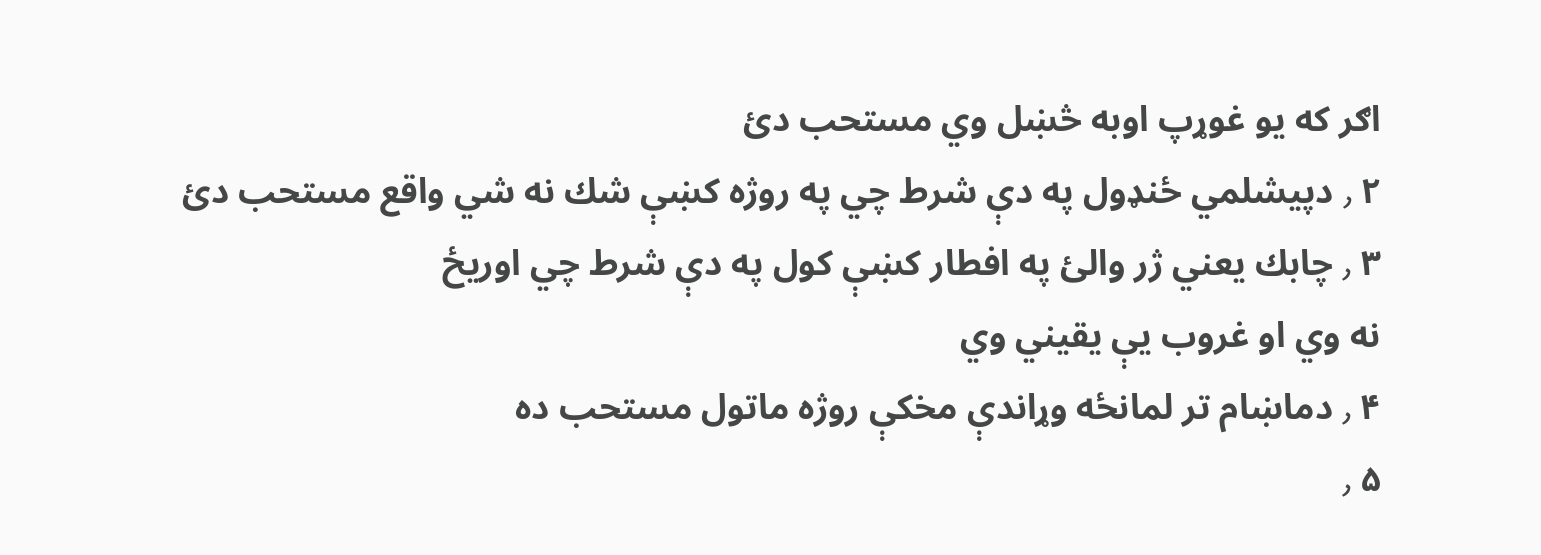اګر كه يو غوړپ اوبه څښل وي مستحب دئ
۲ ٫ دپيشلمي ځنډول په دې شرط چي په روژه كښې شك نه شي واقع مستحب دئ
۳ ٫ چابك يعني ژر والئ په افطار كښې كول په دې شرط چي اوريځ
نه وي او غروب يې يقيني وي
۴ ٫ دماښام تر لمانځه وړاندې مخكې روژه ماتول مستحب ده
۵ ٫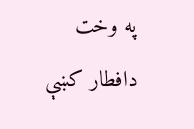په وخت دافطار كښې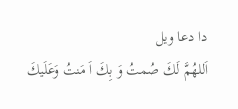دا دعا ويل
اَللهُمَّ لَكَ صُمتُ وَ بِكَ اَ مَنتُ وَعَلَيكَ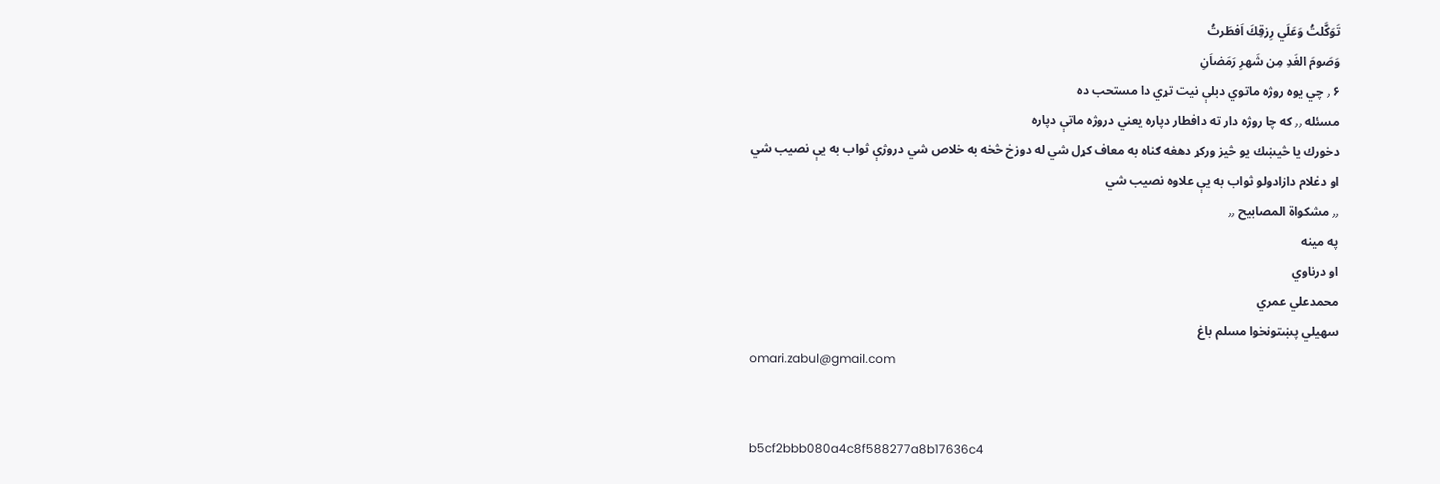تَوَكَّلتُ وَعَلَي رِزقِكَ اَفطَرتُ
وَصَومَ الغَدِ مِن شَهرِ رَمَضاَنِ
۶ ٫ چي يوه روژه ماتوي دبلې نيت تړي دا مستحب ده
مسئله ٫٫ كه چا روژه دار ته دافطار دپاره يعني دروژه ماتې دپاره
دخورك يا څيښك يو څيز وركړ دهغه ګناه به معاف كړل شي له دوزخ څخه به خلاص شي دروژې ثواب به يې نصيب شي
او دغلام دازادولو ثواب به يې علاوه نصيب شي
٫٫ مشكواة المصابيح ٫٫
په مينه
او درناوي
محمدعلي عمري
سهيلي پښتونخوا مسلم باغ
omari.zabul@gmail.com


b5cf2bbb080a4c8f588277a8b17636c4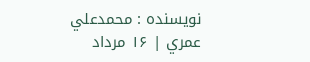نويسنده : محمدعلي عمري | ۱۶ مرداد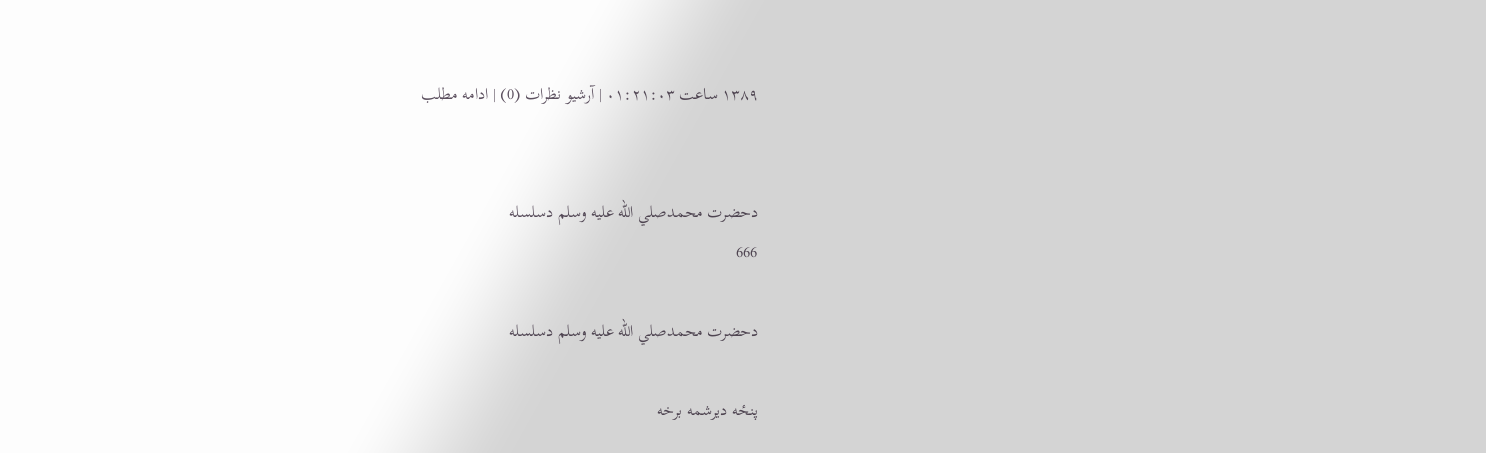۱۳۸۹ ساعت ۰۱:۲۱:۰۳ | آرشيو نظرات (0) | ادامه مطلب


دحضرت محمدصلي الله عليه وسلم دسلسله
666

دحضرت محمدصلي الله عليه وسلم دسلسله

پنځه ديرشمه برخه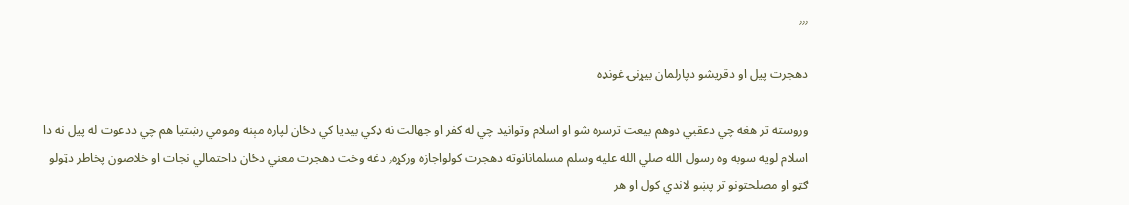٫٫٫

دهجرت پيل او دقريشو دپارلمان بيړنۍ غونډه

وروسته تر هغه چي دعقبي دوهم بيعت ترسره شو او اسلام وتوانيد چي له كفر او جهالت نه ډكي بيديا كي دځان لپاره مېنه ومومي رښتيا هم چي ددعوت له پيل نه دا اسلام لويه سوبه وه رسول الله صلي الله عليه وسلم مسلمانانوته دهجرت كولواجازه وركړه٫ دغه وخت دهجرت معني دځان داحتمالي نجات او خلاصون پخاطر دټولو ګټو او مصلحتونو تر پښو لاندي كول او هر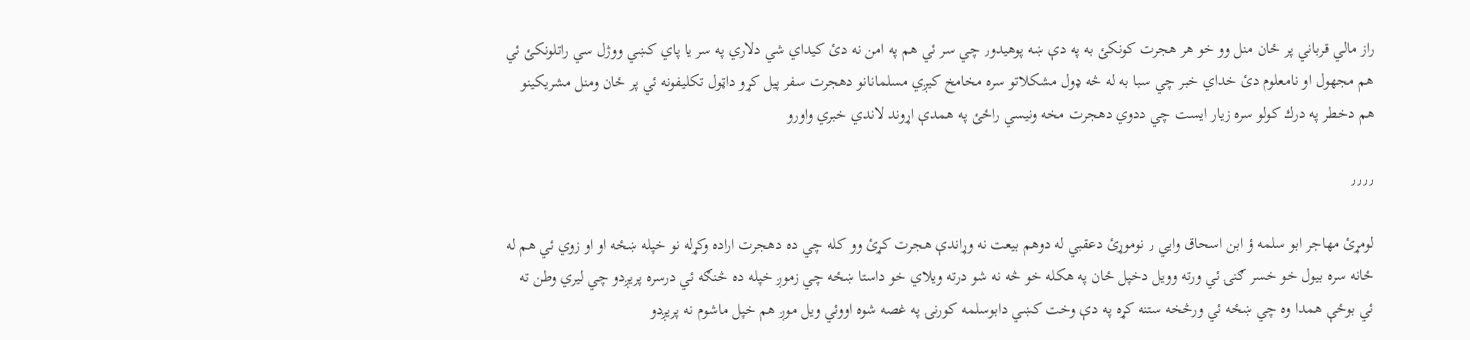راز مالي قرباني پر ځان منل وو خو هر هجرت كونكئ به په دې ښه پوهيدو٫ چي سر ئي هم په امن نه دئ كيداي شي دلاري په سر يا پاي كښي ووژل سي راتلونكئ ئي هم مجهول او نامعلوم دئ خداي خبر چي سبا به له څه ډول مشكلاتو سره مخامخ كيږي مسلمانانو دهجرت سفر پيل كړو داټول تكليفونه ئي پر ځان ومنل مشريكينو هم دخطر په درك كولو سره زيار ايست چي ددوي دهجرت مخه ونيسي راځئ په همدې اړوند لاندي خبري واورو

٫٫٫٫

لومړئ مهاجر ابو سلمه ؤ ابن اسحاق وايي ٫ نوموړئ دعقبي له دوهم بيعت نه وړاندې هجرت كړئ وو كله چي ده دهجرت اراده وكړله نو خپله ښځه او او زوي ئي هم له ځانه سره بيول خو خسر ګنۍ ئي ورته وويل دخپل ځان په هكله خو څه نه شو درته ويلاي خو داستا ښځه چي زموږ خپله ده څنګه ئي درسره پريږدو چي ليري وطن ته ئي بوځې همدا وه چي ښځه ئي ورڅخه ستنه كړه په دې وخت كښي دابوسلمه كورنۍ په غصه شوه اووئي ويل موږ هم خپل ماشوم نه پريږدو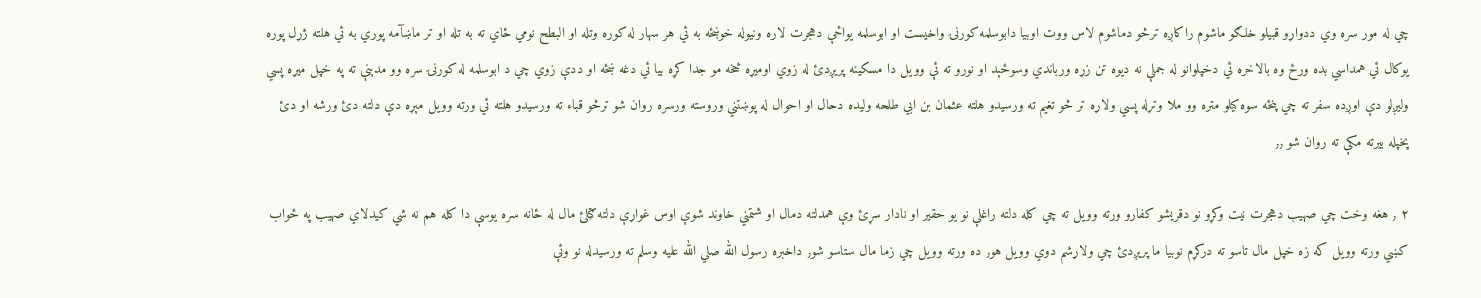چي له مور سره وي ددواړو قبيلو خلګو ماشوم راكاږه ترڅو دماشوم لاس ووت اوبيا دابوسلمه كورنۍ واخيست او ابوسلمه يواځې دهجرت لاره ونيوله خوښځه به ئي هر سهار له كوره وتله او البطح نومي ځاي ته به تله او تر ماښآمه پوري به ئي هلته ژړل پوره يوكال ئي همداسي بده ورځ وه بالاخره ئي دخپلوانو له جملې نه ديوه تن زړه ورباندي وسوځېد او نورو ته ئې وويل دا مسكينه پريږدئ له زوي اوميړه څخه مو جدا كړه بيا ئي دغه ښځه او ددې زوي چي د ابوسلمه له كورنۍ سره وو مدېنې ته په خپل ميړه پسي وليږلو دې اوږده سفر ته چي پنځه سوه كيلو متره وو ملا وتړله پسي ولاړه تر څو تغيم ته ورسيدو هلته عثمان بن ابي طلحه وليده دحال او احوال له پوښتني وروسته ورسره روان شو ترڅو قباء ته ورسيدو هلته ئي ورته وويل مېړه دې دلته دئ ورشه او دئ پخپله بيرته مكې ته روان شو ٫٫

۲ ٫ هغه وخت چي صهيب دهجرت نيت وكړو نو دقريشو كفارو ورته وويل ته چي كله دلته راغلې نو يو حقير او نادار سړئ وې همدلته دمال او شتمني خاوند شوې اوس غواړې دلته ګټلئ مال له ځانه سره يوسې دا كله هم نه شي كيدلاي صهيب په ځواب كښي ورته وويل كه زه خپل مال تاسو ته دركړم نوبيا ما پريږدئ چي ولاړشم دوي وويل هو٫ ده ورته وويل چي زما مال ستاسو شو٫ داخبره رسول الله صلي الله عليه وسلم ته ورسيدله نو وئې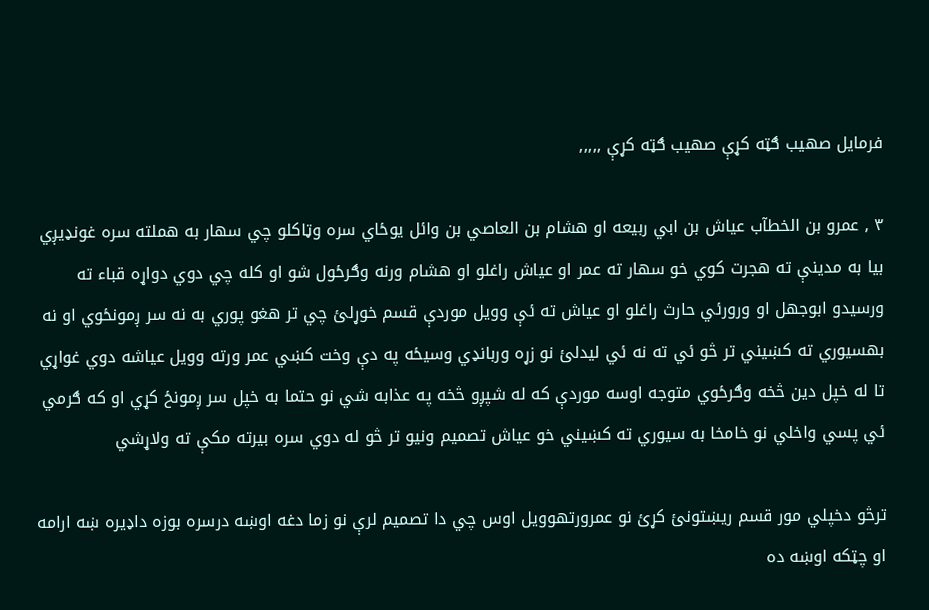فرمايل صهيب ګټه كړې صهيب ګټه كړې ٫٫٫٫٫

۳ ٫ عمرو بن الخطآب عياش بن ابي ربيعه او هشام بن العاصي بن وائل يوځاي سره وټاكلو چي سهار به هملته سره غونډيږي بيا به مدينې ته هجرت كوي خو سهار ته عمر او عياش راغلو او هشام ورنه وګرځول شو او كله چي دوي دواړه قباء ته ورسيدو ابوجهل او ورورئي حارث راغلو او عياش ته ئې وويل موردې قسم خوړلئ چي تر هغو پوري به نه سر ږمونځوي او نه بهسيوري ته كښيني تر څو ئي ته نه ئي ليدلئ نو زړه وربانډي وسيځه په دې وخت كښي عمر ورته وويل عياشه دوي غواړي تا له خپل دين څخه وګرځوي متوجه اوسه موردې كه له شپږو څخه په عذابه شي نو حتما به خپل سر ږمونځ كړي او كه ګرمي ئي پسي واخلي نو خامخا به سيوري ته كښيني خو عياش تصميم ونيو تر څو له دوي سره بيرته مكې ته ولاړشي

ترڅو دخپلي مور قسم ريښتونئ كړئ نو عمرورتهوويل اوس چي دا تصميم لرې نو زما دغه اوښه درسره بوزه داډيره ښه ارامه او چټكه اوښه ده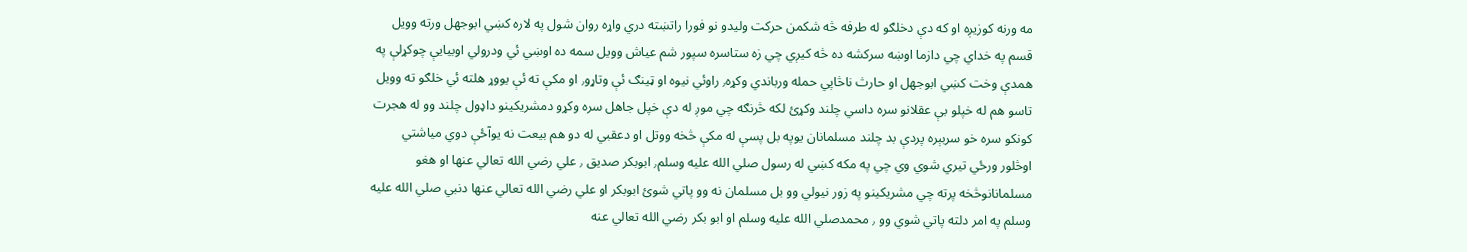مه ورنه كوزيږه او كه دې دخلګو له طرفه څه شكمن حركت وليدو نو فورا راتښته دري واړه روان شول په لاره كښي ابوجهل ورته وويل قسم په خداي چي دازما اوښه سركشه ده څه كيږي چي زه ستاسره سپور شم عياش وويل سمه ده اوښي ئي ودرولي اوبيايې چوكړلې په همدې وخت كښي ابوجهل او حارث ناڅاپي حمله ورباندي وكړه٫ راوئي نيوه او ټينګ ئې وتاړو٫ او مكې ته ئې يووړ هلته ئي خلګو ته وويل تاسو هم له خپلو بې عقلانو سره داسي چلند وكړئ لكه څرنګه چي موږ له دې خپل جاهل سره وكړو دمشريكينو داډول چلند وو له هجرت كونكو سره خو سربېره پردې بد چلند مسلمانان يوپه بل پسې له مكې څخه ووتل او دعقبي له دو هم بيعت نه يوآځې دوي مياشتي اوڅلور ورځي تيري شوي وي چي په مكه كښي له رسول صلي الله عليه وسلم٫ ابوبكر صديق ٫ علي رضي الله تعالي عنها او هغو مسلمانانوڅخه پرته چي مشريكينو په زور نيولي وو بل مسلمان نه وو پاتي شوئ ابوبكر او علي رضي الله تعالي عنها دنبي صلي الله عليه وسلم په امر دلته پاتي شوي وو ٫ محمدصلي الله عليه وسلم او ابو بكر رضي الله تعالي عنه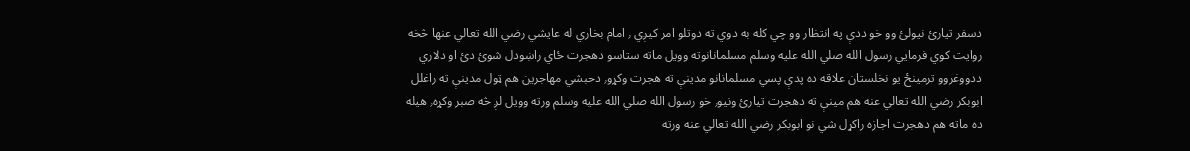دسفر تيارئ نيولئ وو خو ددې په انتظار وو چي كله به دوي ته دوتلو امر كيږي ٫ امام بخاري له عايشي رضي الله تعالي عنها څخه روايت كوي فرمايي رسول الله صلي الله عليه وسلم مسلمانانوته وويل ماته ستاسو دهجرت ځاي راښودل شوئ دئ او دلاري ددووغروو ترمينځ يو نخلستان علاقه ده پدې پسي مسلمانانو مدينې ته هجرت وكړو٫ دحبشي مهاجرين هم ټول مدينې ته راغلل ابوبكر رضي الله تعالي عنه هم مينې ته دهجرت تيارئ ونيو٫ خو رسول الله صلي الله عليه وسلم ورته وويل لږ څه صبر وكړه٫ هيله ده ماته هم دهجرت اجازه راكړل شي نو ابوبكر رضي الله تعالي عنه ورته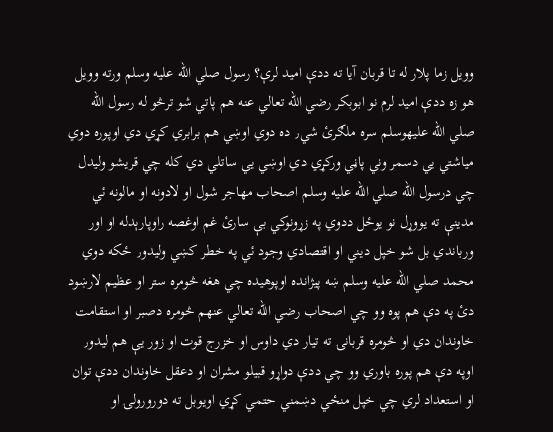وويل زما پلار له تا قربان آيا ته ددې اميد لرې؟ رسول صلي الله عليه وسلم ورته وويل هو زه ددې اميد لرم نو ابوبكر رضي الله تعالي عنه هم پاتي شو ترڅو له رسول الله صلي الله عليهوسلم سره ملګرئ شي٫ ده دوي اوښي هم برابري كړي دي اوپوره دوي مياشتي يي دسمر وني پاڼي وركړي دي اوښي يي ساتلي دي كله چي قريشو وليدل چي درسول الله صلي الله عليه وسلم اصحاب مهاجر شول او لادونه او مالونه ئي مدينې ته يووړل نو يوځل ددوي په زړونوكي بې سارئ غم اوغصه راوپارېدله او اور ورباندي بل شو خپل ديني او اقتصادي وجود ئي په خطر كښي وليدو٫ ځكه دوي محمد صلي الله عليه وسلم ښه پيژانده اوپوهيده چي هغه څومره ستر او عظيم لارښود دئ په دې هم پوه وو چي اصحاب رضي الله تعالي عنهم څومره دصبر او استقامت خاوندان دي او څومره قربانۍ ته تيار دي داوس او خزرج قوت او زور يې هم ليدو٫ اوپه دې هم پوره باوري وو چي ددې دواړو قبيلو مشران او دعقل خاوندان ددې توان او استعداد لري چي خپل منځي دښمني حتمي كړي اويوبل ته دورورولۍ او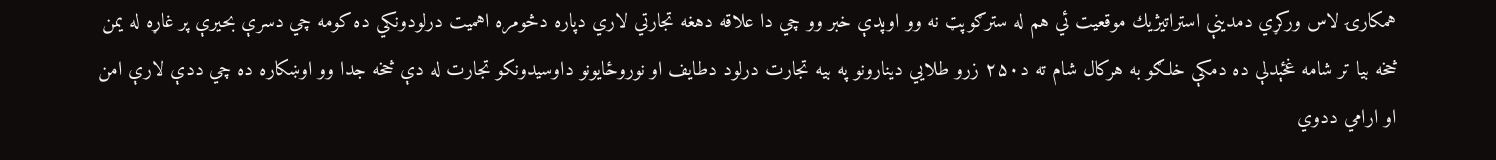همكارۍ لاس وركړي دمدينې استراتيژيك موقعيت ئي هم له سترګوپټ نه وو اوپدې خبر وو چي دا علاقه دهغه تجارتي لاري دپاره دڅومره اهميت درلودونكي ده كومه چي دسرې بحيرې پر غاړه له يمن څخه بيا تر شامه غځېدلې ده دمكې خلګو به هركال شام ته د۲۵۰ زرو طلايي دينارونو په بيه تجارت درلود دطايف او نوروځايونو داوسيدونكو تجارت له دې څخه جدا وو اوښكاره ده چي ددې لارې امن او ارامي ددوي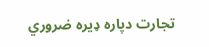تجارت دپاره ډيره ضروري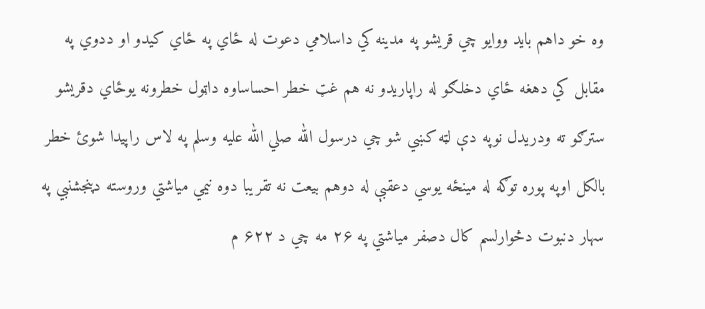وه خو داهم بايد ووايو چي قريشو په مدينه كي داسلامي دعوت له ځاي په ځاي كيدو او ددوي په مقابل كي دهغه ځاي دخلګو له راپاريدو نه هم غټ خطر احساساوه داټول خطرونه يوځاي دقريشو سترګو ته ودريدل نوپه دې لټه كښي شو چي درسول الله صلي الله عليه وسلم په لاس راپيدا شوئ خطر بالكل اوپه پوره توګه له مينځه يوسي دعقبې له دوهم بيعت نه تقريبا دوه نيمي مياشتي وروسته دپنجشنبي په سهار دنبوت دڅوارلسم كال دصفر مياشتي په ۲۶ مه چي د ۶۲۲ م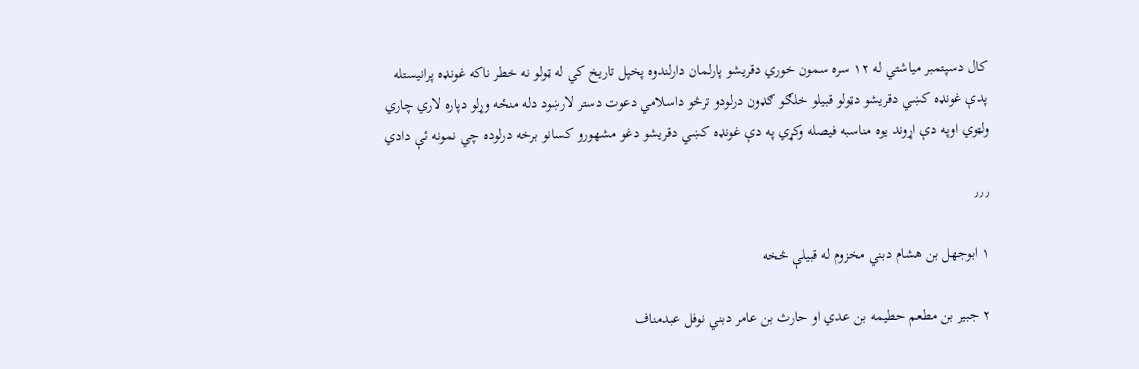كال دسپتمبر مياشتي له ۱۲ سره سمون خوري دقريشو پارلمان دارلندوه پخپل تاريخ كي له ټولو نه خطر ناكه غونډه پرانيستله پدې غونډه كښي دقريشو دټولو قبيلو خلګو ګډون درلودو ترڅو داسلامي دعوت دستر لارښود دله منځه وړلو دپاره لاري چاري ولټوي اوپه دې اړوند يوه مناسبه فيصله وكړي په دې غونډه كښي دقريشو دغو مشهورو كسانو برخه درلوده چي نمونه ئې دادي

٫٫٫

۱ ابوجهل بن هشام دبني مخزوم له قبيلې څخه

۲ جبير بن مطعم حطيمه بن عدي او حارث بن عامر دبني نوفل عبدمناف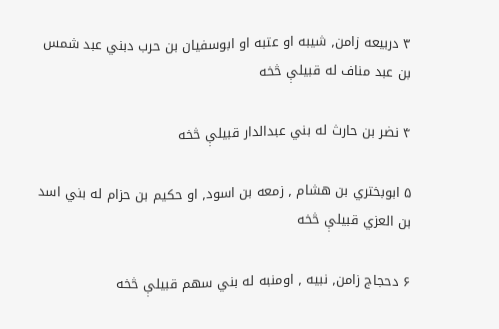۳ دربيعه زامن٫ شيبه او عتبه او ابوسفيان بن حرب دبني عبد شمس بن عبد مناف له قبيلې څخه

۴ نضر بن حارث له بني عبدالدار قبيلې څخه

۵ ابوبختري بن هشام ٫ زمعه بن اسود٫ او حكيم بن حزام له بني اسد بن العزي قبيلې څخه

۶ دحجاج زامن٫ نبيه ٫ اومنبه له بني سهم قبيلې څخه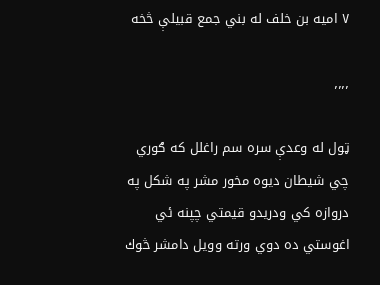۷ اميه بن خلف له بني جمع قبيلې څخه

٫٫٫٫

ټول له وعدې سره سم راغلل كه ګوري چي شيطان ديوه مخور مشر په شكل په دروازه كي ودريدو قيمتي چپنه ئي اغوستي ده دوي ورته وويل دامشر څوك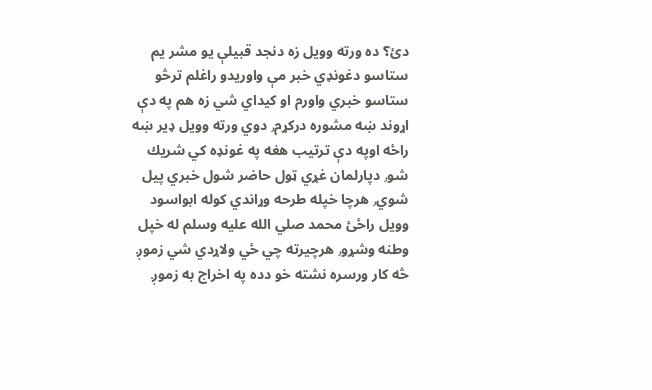دئ؟ ده ورته وويل زه دنجد قبيلې يو مشر يم ستاسو دغونډي خبر مې واوريدو راغلم ترڅو ستاسو خبري واورم او كيداي شي زه هم په دې اړوند ښه مشوره دركړم٫ دوي ورته وويل ډير ښه راځه اوپه دې ترتيب هغه په غونډه كي شريك شو٫ دپارلمان غړي ټول حاضر شول خبري پيل شوي٫ هرچا خپله طرحه وړاندي كوله ابواسود وويل راځئ محمد صلي الله عليه وسلم له خپل وطنه وشړو٫ هرچيرته چي ځي ولاړدي شي زموږ څه كار ورسره نشته خو دده په اخراج به زموږ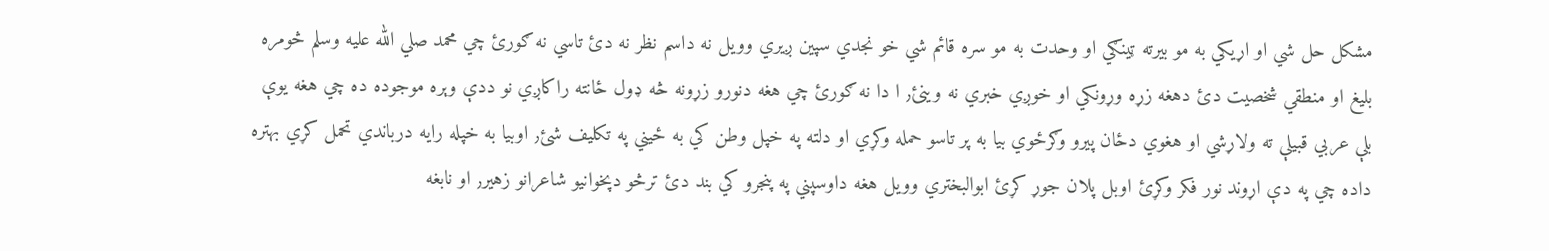مشكل حل شي او اړيكي به مو بيرته ټينګي او وحدت به مو سره قائم شي خو نجدي سپين ږيري وويل نه داسم نظر نه دئ تاسي نه ګورئ چي محمد صلي الله عليه وسلم څومره بليغ او منطقي شخصيت دئ دهغه زړه وړونكي او خوږي خبري نه وينئ٫ ا دا نه ګورئ چي هغه دنورو زړونه څه ډول ځانته راكاږي نو ددې وېره موجوده ده چي هغه يوې بلې عربي قبيلې ته ولاړشي او هغوي دځان پيرو وګرځوي بيا به پر تاسو حمله وكړي او دلته په خپل وطن كي به ځيني په تكليف شئ٫ اوبيا به خپله رايه درباندي تحمل كړي بهتره داده چي په دې اړوند نور فكر وكړئ اوبل پلان جوړ كړئ ابوالبختري وويل هغه داوسپني په پنجرو كي بند دئ ترڅو دپخوانيو شاعرانو زهير٫ او نابغه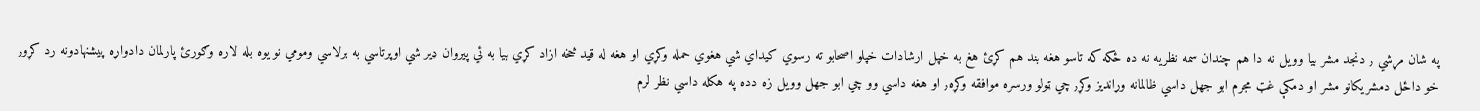په شان مړشي ٫ دنجد مشر بيا وويل نه دا هم چندان سمه نظريه نه ده ځكه كه تاسو هغه بند هم كړئ هغ به خپل ارشادات خپلو اصحابو ته رسوي كيداي شي هغوي حمله وكړي او هغه له قيد څخه ازاد كړي بيا به ئي پيروان ډير شي اوپرتاسي به برلاسي ومومي نو يوه بله لاره وګورئ پارلمان دادواړه پيشنهادونه رد كړو٫ خو داځل دمشريكانو مشر او دمكې غټ مجرم ابو جهل داسي ظالمانه وړانديز وكړ٫ چي ټولو ورسره موافقه وكړه٫ او هغه داسي وو چي ابو جهل وويل زه دده په هكله داسي نظر لرم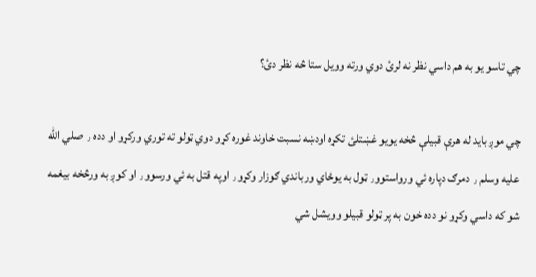چي تاسو يو به هم داسي نظر نه لرئ دوي ورته وويل ستا څه نظر دئ؟

چي موږ بايد له هرې قبيلې څخه يويو غښتلئ تكړه اودښه نسبت خاوند غوره كړو دوي ټولو ته توري وركړو او دده ٫ صلي الله عليه وسلم ٫ دمرګ دپاره ئي ورواستوو٫ ټول به يوځاي ورباندي ګوزار وكړو٫ اوپه قتل به ئي ورسوو٫ او كوږ به ورڅخه بيغمه شو كه داسي وكړو نو دده خون به پر ټولو قبيلو وويشل شي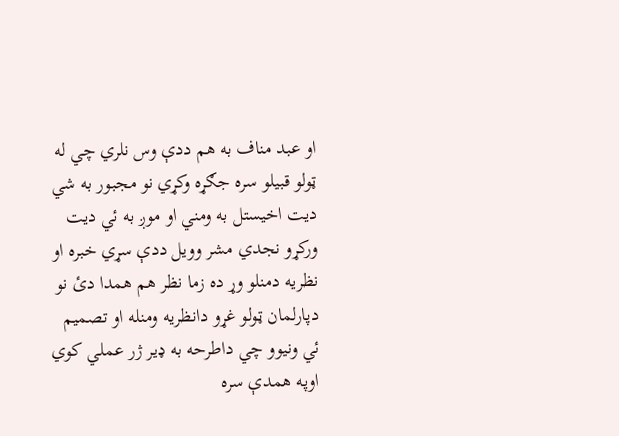او عبد مناف به هم ددې وس نلري چي له ټولو قبيلو سره جګړه وكړي نو مجبور به شي ديت اخيستل به ومني او موږ به ئي ديت وركړو نجدي مشر وويل ددې سړي خبره او نظريه دمنلو وړ ده زما نظر هم همدا دئ نو دپارلمان ټولو غړو دانظريه ومنله او تصميم ئي ونيوو چي داطرحه به ډير ژر عملي كوي اوپه همدې سره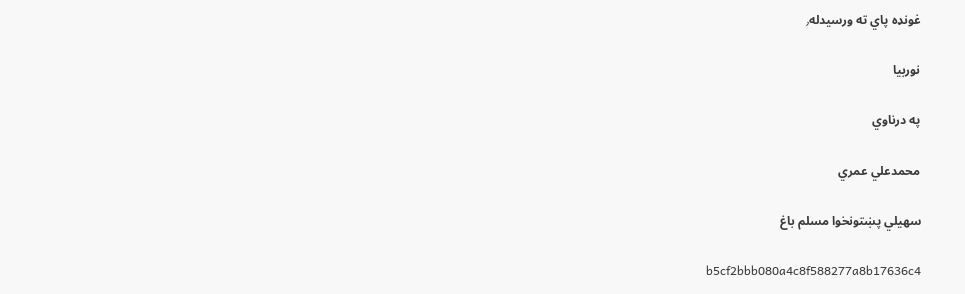غونډه پاي ته ورسيدله٫

نوربيا

په درناوي

محمدعلي عمري

سهيلي پښتونخوا مسلم باغ

b5cf2bbb080a4c8f588277a8b17636c4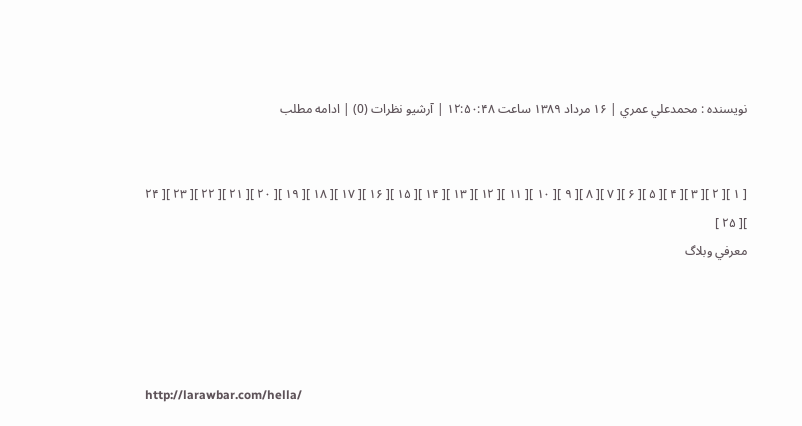نويسنده : محمدعلي عمري | ۱۶ مرداد ۱۳۸۹ ساعت ۱۲:۵۰:۴۸ | آرشيو نظرات (0) | ادامه مطلب


[ ۱ ][ ۲ ][ ۳ ][ ۴ ][ ۵ ][ ۶ ][ ۷ ][ ۸ ][ ۹ ][ ۱۰ ][ ۱۱ ][ ۱۲ ][ ۱۳ ][ ۱۴ ][ ۱۵ ][ ۱۶ ][ ۱۷ ][ ۱۸ ][ ۱۹ ][ ۲۰ ][ ۲۱ ][ ۲۲ ][ ۲۳ ][ ۲۴ ][ ۲۵ ]
معرفي وبلاگ




http://larawbar.com/hella/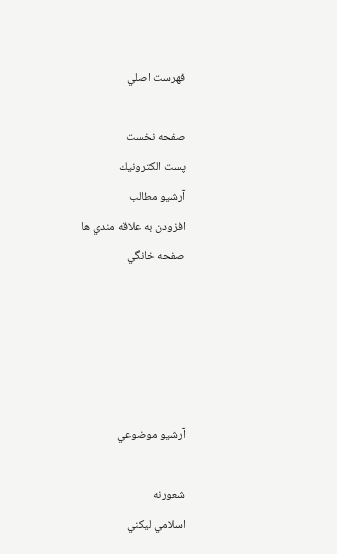فهرست اصلي

صفحه نخست
پست الكترونيك
آرشيو مطالب
افزودن به علاقه مندي ها
صفحه خانگي





آرشيو موضوعي

شعورنه
اسلامي ليكني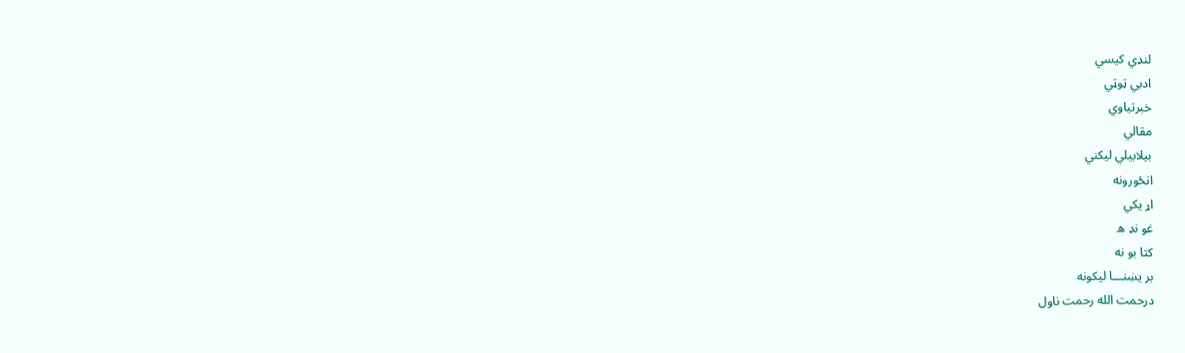لنډي كيسي
ادبي ټوټي
خبرتياوي
مقالي
بيلابيلي ليكني
انځورونه
اړ يكي
غو نډ ه
كتا بو نه
بر يښنـــا ليكونه
درحمت الله رحمت ناول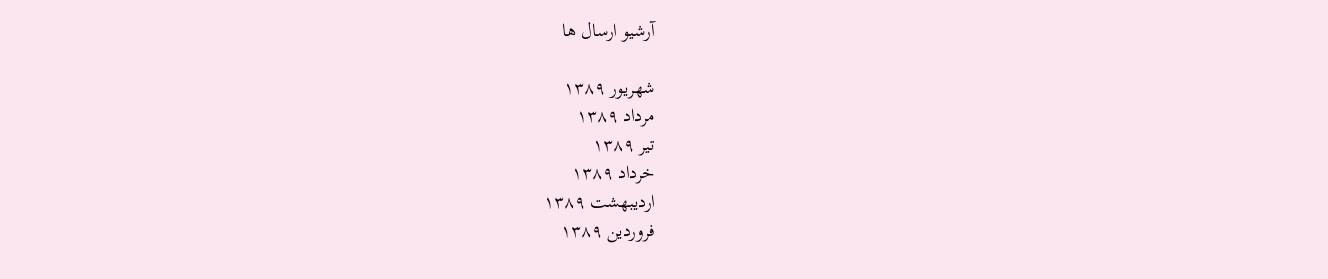آرشيو ارسال ها

شهريور ۱۳۸۹
مرداد ۱۳۸۹
تير ۱۳۸۹
خرداد ۱۳۸۹
ارديبهشت ۱۳۸۹
فروردين ۱۳۸۹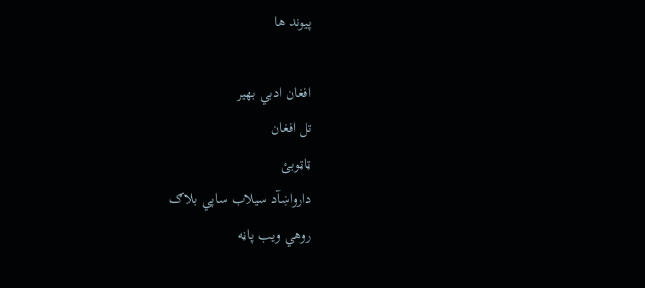پيوند ها

افغان ادبي بهير
تل افغان
ټاټوبئ
دارواښآد سيلاب ساپي بلاګ
روهي ويب پاڼه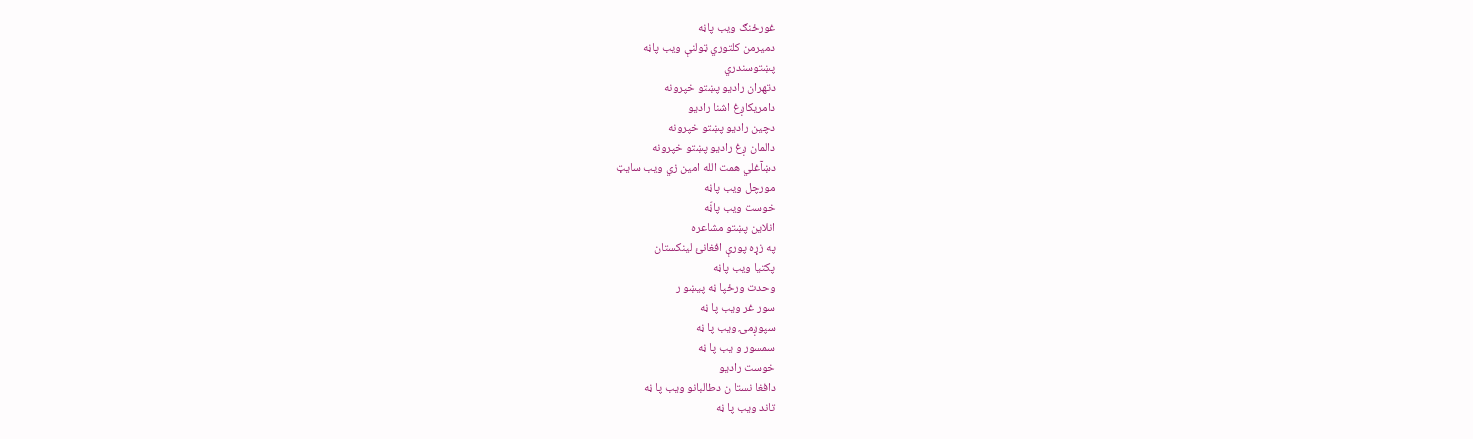غورځنګ ويب پاڼه
دميرمن كلتوري ټولنې ويب پاڼه
پښتوسندري
دتهران راديو پښتو خپرونه
دامريكاږغ اشنا راديو
دچين راديو پښتو خپرونه
دالمان ږغ راديو پښتو خپرونه
دښآغلي همت الله امين زي ويب سايټ
مورچل ويب پاڼه
خوست ويب پاڼّه
انلاين پښتو مشاعره
په زړه پورې افغانئ لينكستان
پكتيا ويب پاڼه
وحدت ورځپا ڼه پيښو ر
سور غر ويب پا ڼه
سپوږمۍ ويب پا ڼه
سمسور و يب پا ڼه
خوست راديو
دافغا نستا ن دطالبانو ويب پا ڼه
تاند ويب پا ڼه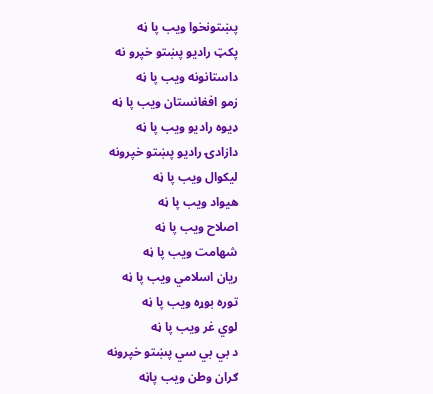پښتونخوا ويب پا ڼه
پكټ راديو پښتو خپرو نه
داستانونه ويب پا ڼه
زمو افغانستان ويب پا ڼه
ډيوه راديو ويب پا ڼه
دازادۍ راديو پښتو خپرونه
ليكوال ويب پا ڼه
هيواد ويب پا ڼه
اصلاح ويب پا ڼه
شهامت ويب پا ڼه
ريان اسلامي ويب پا ڼه
توره بوړه ويب پا ڼه
لوي غر ويب پا ڼه
د بي بي سي پښتو خپرونه
ګران وطن ويب پاڼه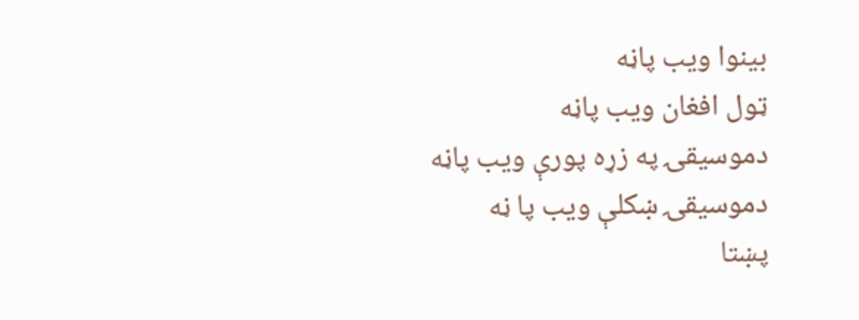بينوا ويب پاڼه
ټول افغان ويب پاڼه
دموسيقۍ په زړه پورې ويب پاڼه
دموسيقۍ ښكلې ويب پا ڼه
پښتا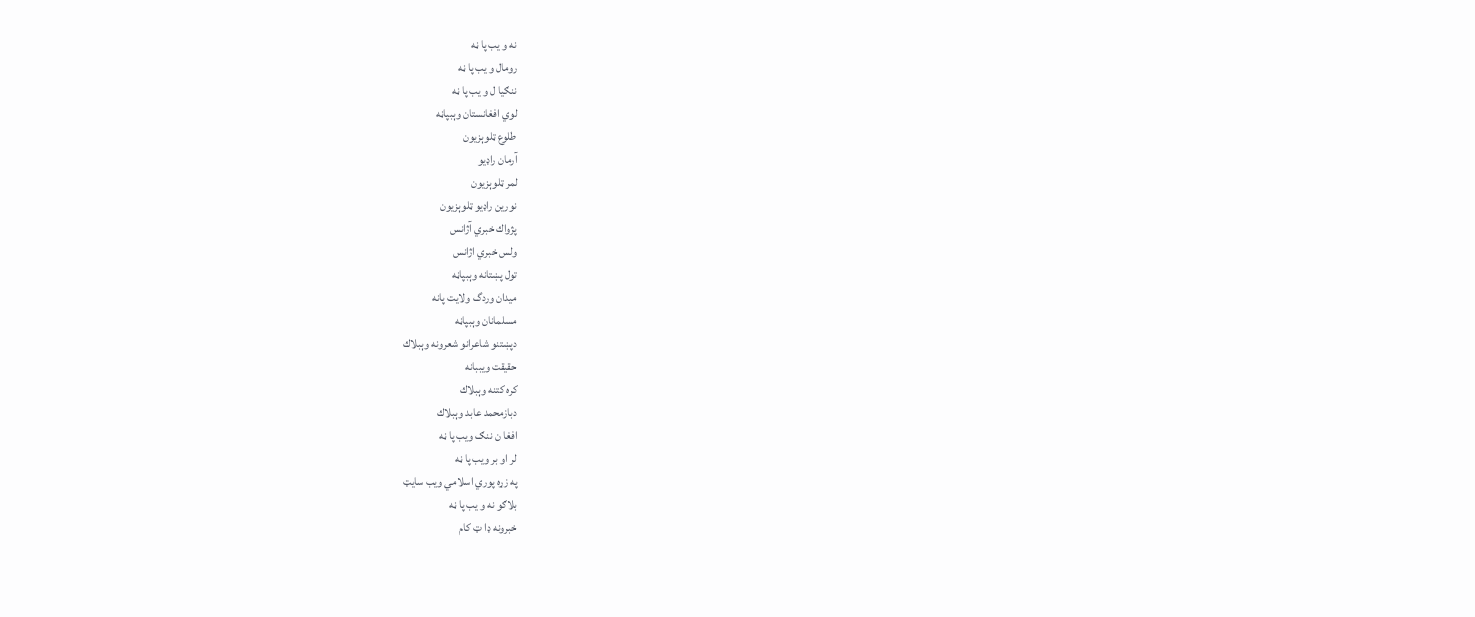نه و يب پا ڼه
رومال و يب پا ڼه
ننګيا ل و يب پا ڼه
لوي افغانستان وېبپاڼه
طلوع ټلوېزيون
آرمان راډيو
لمر ټلوېزيون
نورين راډيو ټلوېزيون
پژواك خبري آژانس
ولس خبري اژانس
تول پښتانه وېبپاڼه
ميدان وردگ ولايت پانه
مسلمانان وېبپاڼه
دپښتنو شاعرانو شعرونه وېبلاك
حقيقت ويببانه
كره كتنه وېبلاك
دبازمحمد عابد وېبلاك
افغا ن ننګ ويب پا ڼه
لر او بر ويب پا ڼه
په زړه پوري اسلامي ويب سايټ
بلاګو نه و يب پا ڼه
خبرونه ډا ټ كام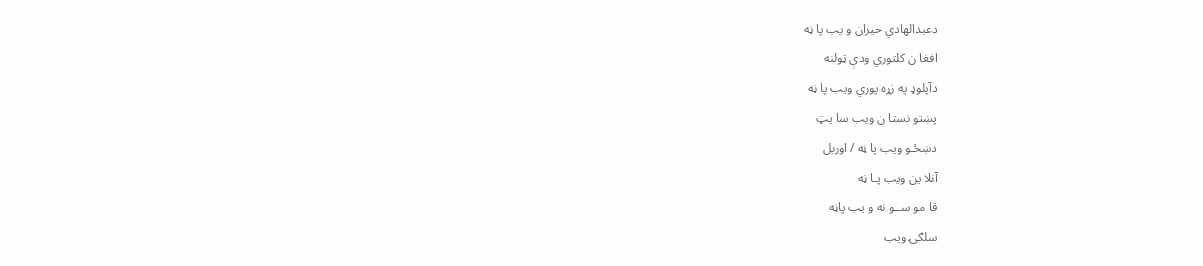دعبدالهادي حيران و يب پا ڼه
افغا ن كلتوري ودې ټولنه
دآپلوډ په زړه پوري ويب پا ڼه
پښتو نستا ن ويب سا يټ
دښځـو ويب پا ڼه / اوربل
آنلا ين ويب پـا ڼه
قا مو ســو نه و يب پاڼه
سلګۍ ويب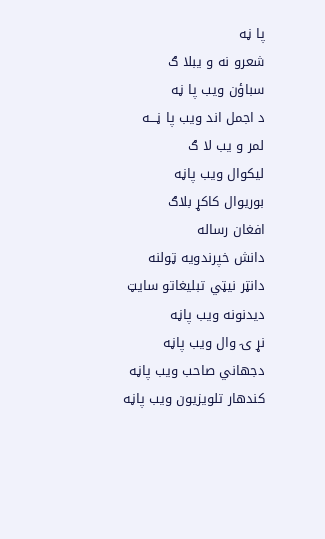پا ڼه
شعرو نه و يبلا ګ
سباؤن ويب پا ڼه
د اجمل اند ويب پا ڼـــه
لمر و يب لا ګ
ليكوال ويب پاڼه
بوريوال كاكړ بلاګ
افغان رساله
دانش خپرندويه ټولنه
دانټر نيټي تبليغاتو سايټ
ديدنونه ويب پاڼه
نړ ۍ وال ويب پاڼه
دجهاني صاحب ويب پاڼه
كندهار تلويزيون ويب پاڼه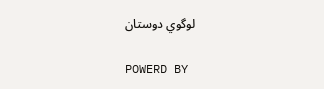لوگوي دوستان

POWERD BY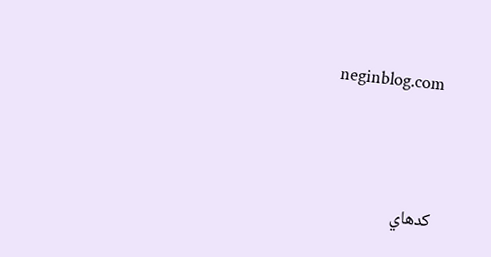neginblog.com




كدهاي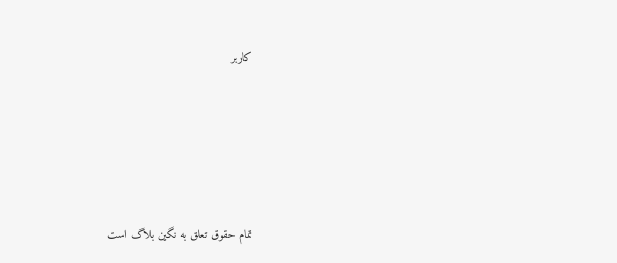كاربر







تمام حقوق تعلق به نگین بلاگ است